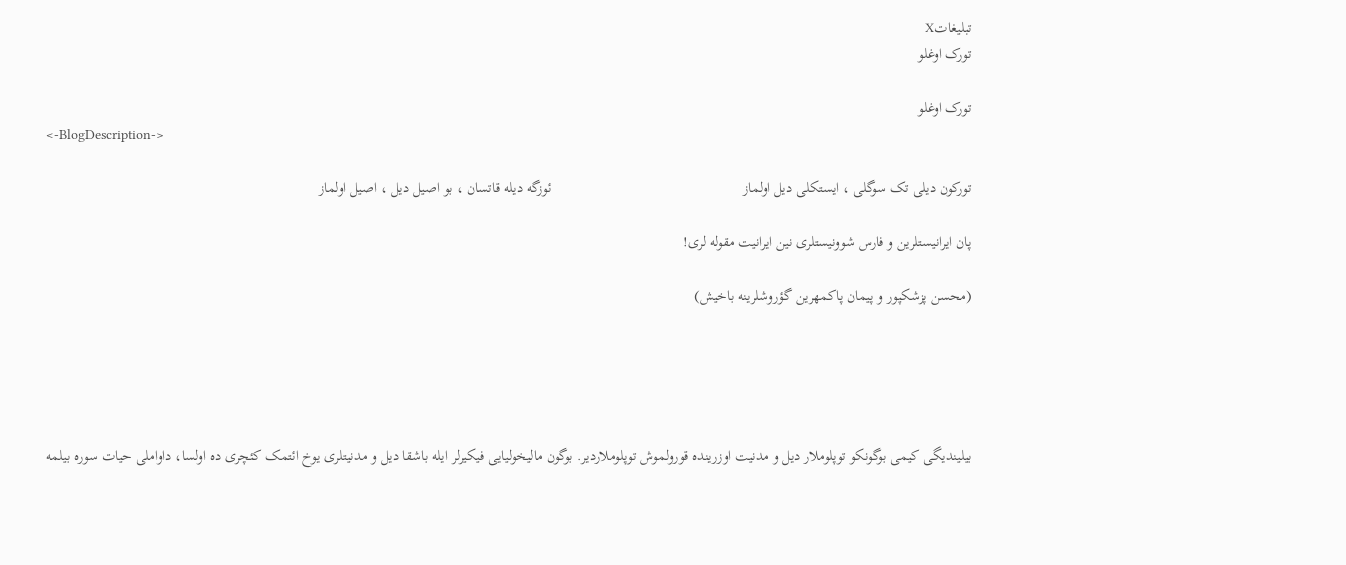تبليغاتX
تورک اوغلو

تورک اوغلو
<-BlogDescription->

تورکون دیلی تک سوگلی ، ایستکلی دیل اولماز                                                   ئوزگه دیله قاتسان ، بو اصیل دیل ، اصیل اولماز

پان ایرانیستلرین و فارس شوونیستلری نین ایرانیت مقوله لری!

(محسن پزشکپور و پیمان پاکمهرین گؤروشلرینه باخیش)





بیلیندیگی کیمی بوگونکو توپلوملار دیل و مدنیت اوزرینده قورولموش توپلوملاردیر. بوگون مالیخولیایی فیکیرلر ایله باشقا دیل و مدنیتلری یوخ ائتمک کئچری ده اولسا، داواملی حیات سوره بیلمه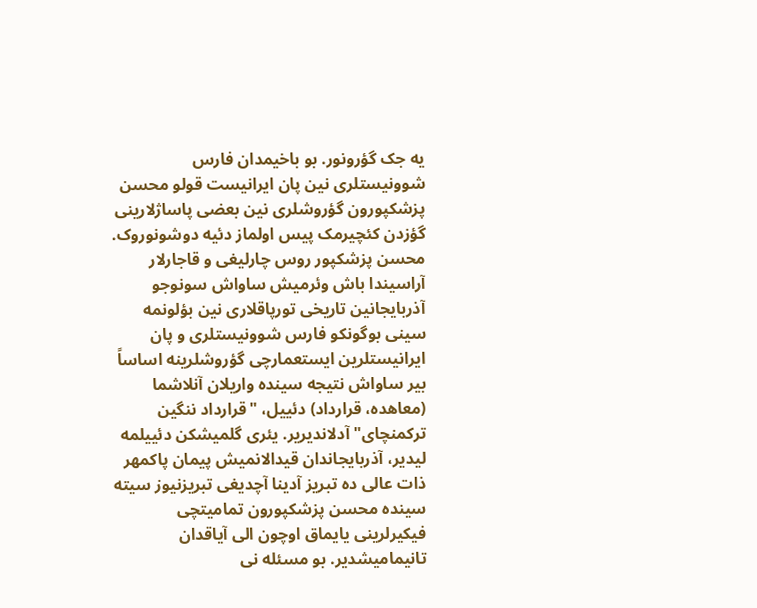یه جک گؤرونور. بو باخیمدان فارس شوونیستلری نین پان ایرانیست قولو محسن پزشکپورون گؤروشلری نین بعضی پاساژلارینی گؤزدن کئچیرمک پیس اولماز دئیه دوشونوروک. محسن پزشکپور روس چارلیغی و قاجارلار آراسیندا باش وئرمیش ساواش سونوجو آذربایجانین تاریخی تورپاقلاری نین بؤلونمه سینی بوگونکو فارس شوونیستلری و پان ایرانیستلرین ایستعمارچی گؤروشلرینه اساساً بیر ساواش نتیجه سینده واریلان آنلاشما (معاهده، قرارداد) دئییل، "قرارداد ننگین ترکمنچای" آدلاندیریر. یئری گلمیشکن دئییلمه لیدیر، آذربایجاندان قیدالانمیش پیمان پاکمهر ذات عالی ده تبریز آدینا آچدیغی تبریزنیوز سیته سینده محسن پزشکپورون تمامیتچی فیکیرلرینی یایماق اوچون الی آیاقدان تانیمامیشدیر. بو مسئله نی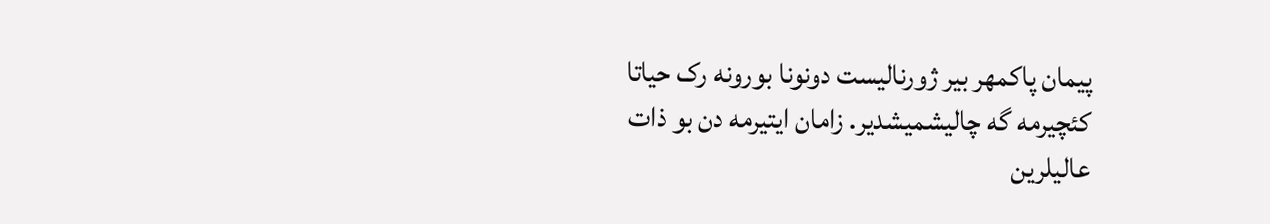پیمان پاکمهر بیر ژورنالیست دونونا بورونه رک حیاتا کئچیرمه گه چالیشمیشدیر. زامان ایتیرمه دن بو ذات عالیلرین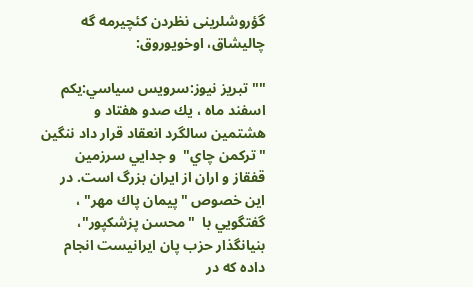گؤروشلرینی نظردن کئچیرمه گه چالیشاق، اوخویوروق:

"" تبريز نيوز:سرويس سياسي:يكم اسفند ماه ، يك صدو هفتاد و هشتمين سالگرد انعقاد قرار داد ننگين "تركمن چاي"  و جدايي سرزمين قفقاز و اران از ايران بزرگ است. در اين خصوص "پيمان پاك مهر" ، گفتگويي با  "محسن پزشكپور"، بنيانگذار حزب پان ايرانيست انجام داده كه در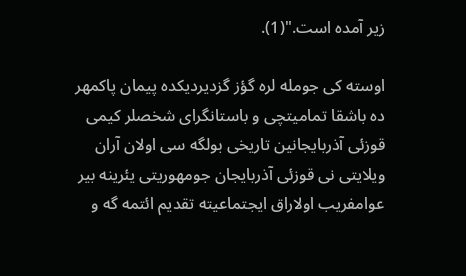زير آمده است."(1).

اوسته کی جومله لره گؤز گزدیردیکده پیمان پاکمهر ده باشقا تمامیتچی و باستانگرای شخصلر کیمی قوزئی آذربایجانین تاریخی بولگه سی اولان آران ویلایتی نی قوزئی آذربایجان جومهوریتی یئرینه بیر عوامفریب اولاراق ایجتماعیته تقدیم ائتمه گه و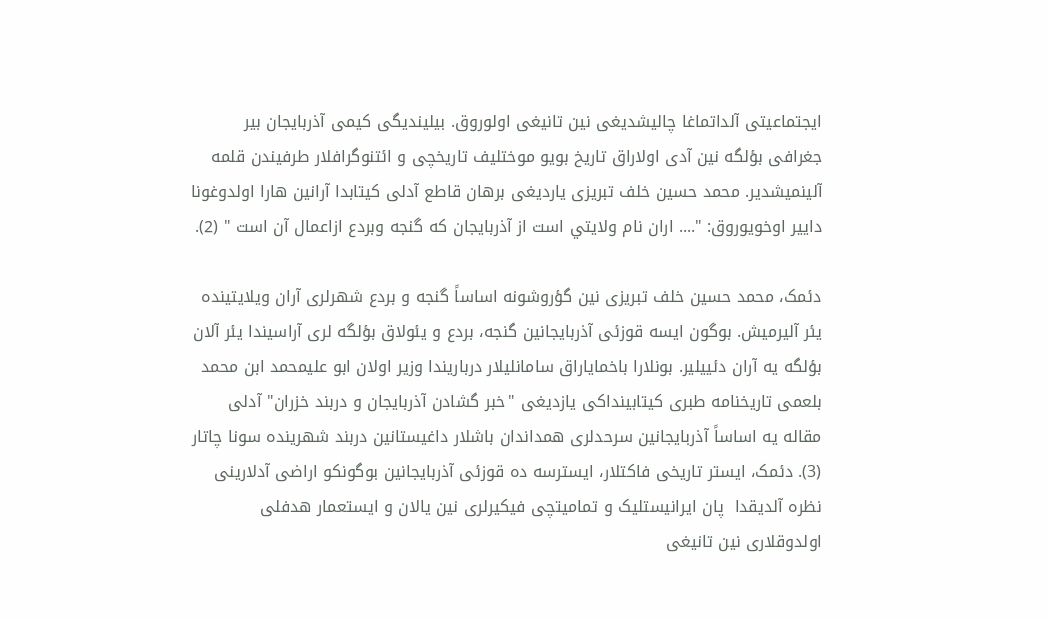ایجتماعیتی آلداتماغا چالیشدیغی نین تانیغی اولوروق. بیلیندیگی کیمی آذربایجان بیر جغرافی بؤلگه نین آدی اولاراق تاریخ بویو موختلیف تاریخچی و ائتنوگرافلار طرفیندن قلمه آلینمیشدیر. محمد حسین خلف تبریزی یاردیغی برهان قاطع آدلی کیتابدا آرانین هارا اولدوغونا داییر اوخویوروق: ".... اران نام ولايتي است از آذربايجان كه گنجه وبردع ازاعمال آن است " (2).

دئمک، محمد حسین خلف تبریزی نین گؤروشونه اساساً گنجه و بردع شهرلری آران ویلایتینده یئر آلیرمیش. بوگون ایسه قوزئی آذربایجانین گنجه، بردع و یئولاق بؤلگه لری آراسیندا یئر آلان بؤلگه یه آران دئییلیر. بونلارا باخمایاراق سامانلیلار درباریندا وزیر اولان ابو علیمحمد ابن محمد بلعمی تاریخنامه طبری کیتابینداکی یازدیغی "خبر گشادن آذربایجان و دربند خزران" آدلی مقاله یه اساساً آذربایجانین سرحدلری همداندان باشلار داغیستانین دربند شهرینده سونا چاتار (3). دئمک، ایستر تاریخی فاکتلار، ایسترسه ده قوزئی آذربایجانین بوگونکو اراضی آدلارینی نظره آلدیقدا  پان ایرانیستلیک و تمامیتچی فیکیرلری نین یالان و ایستعمار هدفلی اولدوقلاری نین تانیغی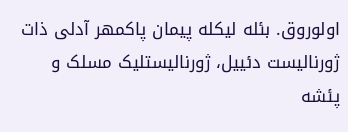اولوروق. بئله لیکله پیمان پاکمهر آدلی ذات ژورنالیست دئییل، ژورنالیستلیک مسلک و پئشه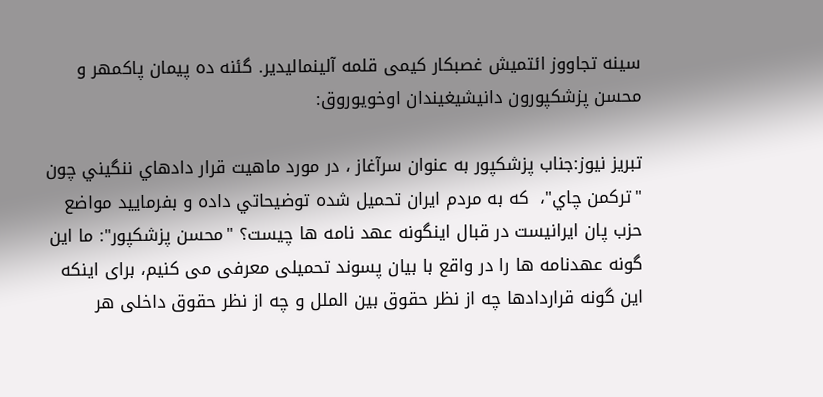سینه تجاووز ائتمیش غصبکار کیمی قلمه آلینمالیدیر. گئنه ده پیمان پاکمهر و محسن پزشکپورون دانیشیغیندان اوخویوروق:

تبريز نيوز:جناب پزشكپور به عنوان سرآغاز ، در مورد ماهيت قرار دادهاي ننگيني چون "تركمن چاي"،  كه به مردم ايران تحميل شده توضيحاتي داده و بفرماييد مواضع حزب پان ايرانيست در قبال اينگونه عهد نامه ها چيست؟ "محسن پزشكپور": ما این گونه عهدنامه ها را در واقع با بیان پسوند تحمیلی معرفی می کنیم، برای اینکه این گونه قراردادها چه از نظر حقوق بین الملل و چه از نظر حقوق داخلی هر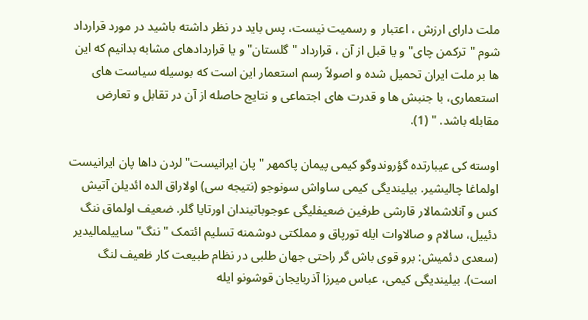ملت دارای ارزش ، اعتبار  و رسمیت نیست، پس باید در نظر داشته باشید در مورد قرارداد شوم "ترکمن چای" و یا قبل از آن ، قرارداد "گلستان" و یا قراردادهای مشابه بدانیم که این ها بر ملت ایران تحمیل شده و اصولاً رسم استعمار اين است که بوسیله سیاست های استعماری، با جنبش ها و قدرت های اجتماعی و نتایج حاصله از آن در تقابل و تعارض مقابله باشد. " (1).

اوسته کی عیبارتده گؤروندوگو کیمی پیمان پاکمهر "پان ایرانیست"لردن داها پان ایرانیست اولماغا چالیشیر. بیلیندیگی کیمی ساواش سونوجو (نتیجه سی) اولاراق الده ائدیلن آتیش کس و آنلاشمالار قارشی طرفین ضعیفلیگی عوجوباتیندان اورتایا گلر. ضعیف اولماق ننگ دئییل، سالام و صالاوات ایله تورپاق و مملکتی دوشمنه تسلیم ائتمک "ننگ" ساییلمالیدیر (سعدی دئمیش: برو قوی باش گر راحتی جهان طلبی در نظام طبیعت کار ظعیف لنگ است). بیلیندیگی کیمی، عباس میرزا آذربایجان قوشونو ایله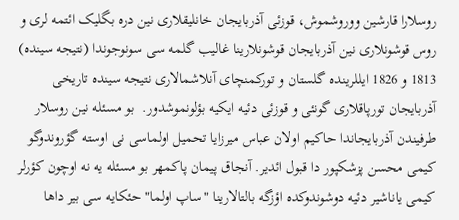روسلارا قارشین ووروشموش، قوزئی آذربایجان خانلیقلاری نین دره بگلیک ائتمه لری و روس قوشونلاری نین آذربایجان قوشونلارینا غالیب گلمه سی سونوجوندا (نتیجه سینده) 1813 و 1826 ایللرینده گلستان و تورکمنچای آنلاشمالاری نتیجه سینده تاریخی آذربایجان تورپاقلاری گونئی و قوزئی دئیه ایکیه بؤلونموشدور.  بو مسئله نین روسلار طرفیندن آذربایجاندا حاکیم اولان عباس میرزایا تحمیل اولماسی نی اوسته گؤروندوگو کیمی محسن پزشکپور دا قبول ائدیر. آنجاق پیمان پاکمهر بو مسئله یه نه اوچون کؤرلر کیمی یاناشیر دئیه دوشوندوکده اؤزگه بالتالارینا "ساپ اولما" حئکایه سی بیر داها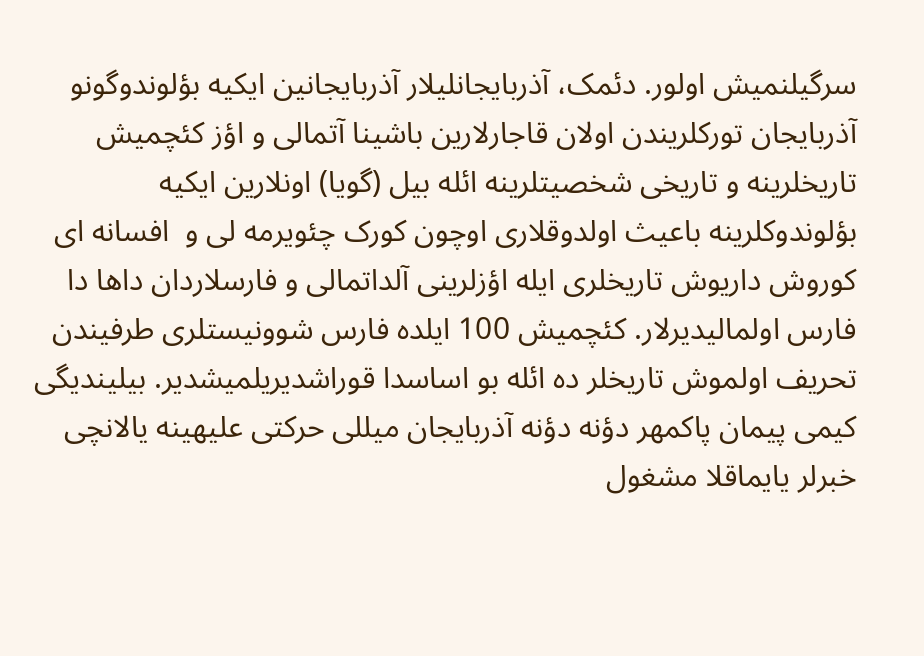سرگیلنمیش اولور. دئمک، آذربایجانلیلار آذربایجانین ایکیه بؤلوندوگونو آذربایجان تورکلریندن اولان قاجارلارین باشینا آتمالی و اؤز کئچمیش تاریخلرینه و تاریخی شخصیتلرینه ائله بیل (گویا) اونلارین ایکیه بؤلوندوکلرینه باعیث اولدوقلاری اوچون کورک چئویرمه لی و  افسانه ای کوروش داریوش تاریخلری ایله اؤزلرینی آلداتمالی و فارسلاردان داها دا فارس اولمالیدیرلار. کئچمیش 100 ایلده فارس شوونیستلری طرفیندن تحریف اولموش تاریخلر ده ائله بو اساسدا قوراشدیریلمیشدیر. بیلیندیگی کیمی پیمان پاکمهر دؤنه دؤنه آذربایجان میللی حرکتی علیهینه یالانچی خبرلر یایماقلا مشغول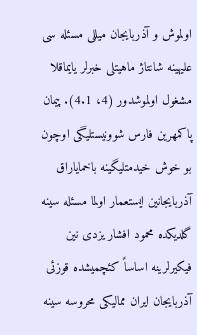اولموش و آذربایجان میللی مسئله سی علیهینه شانتاژ ماهیتلی خبرلر یایماقلا مشغول اولموشدور (4، 4.1). پیمان پاکمهرین فارس شوونیستلیگی اوچون بو خوش خیدمتلیگینه باخمایاراق آذربایجانین ایستعمار اولما مسئله سینه گلدیکده محمود افشار یزدی نین فیکیرلرینه اساساً کئچمیشده قوزئی آذربایجان ایران ممالیکی محروسه سینه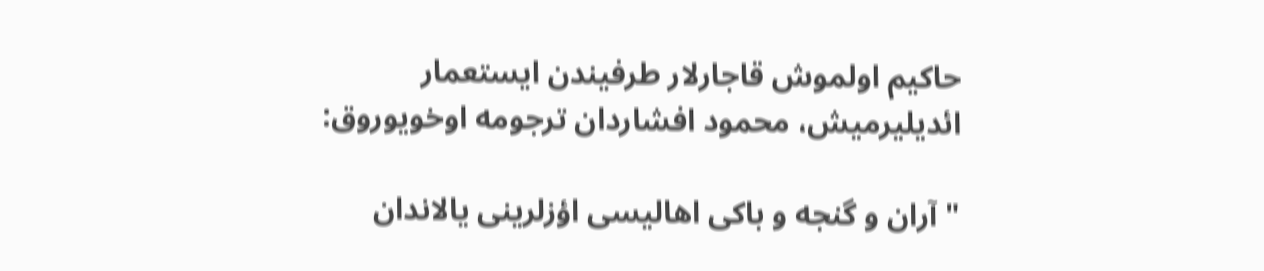حاکیم اولموش قاجارلار طرفیندن ایستعمار ائدیلیرمیش، محمود افشاردان ترجومه اوخویوروق:

" آران و گنجه و باکی اهالیسی اؤزلرینی یالاندان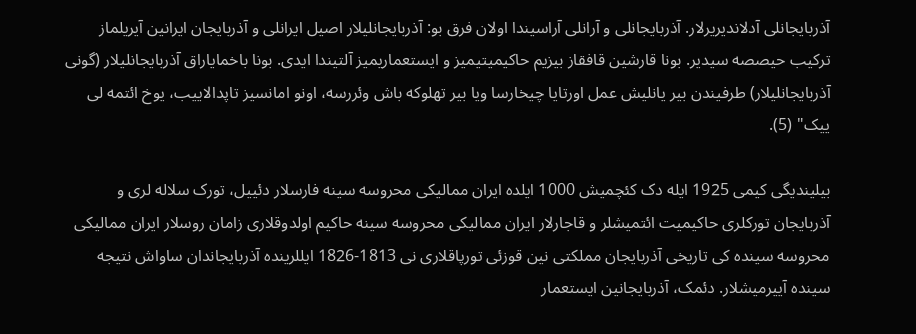آذربایجانلی آدلاندیریرلار. آذربایجانلی و آرانلی آراسیندا اولان فرق بو: آذربایجانلیلار اصیل ایرانلی و آذربایجان ایرانین آیریلماز ترکیب حیصصه سیدیر. بونا قارشین قافقاز بیزیم حاکیمیتیمیز و ایستعماریمیز آلتیندا ایدی. بونا باخمایاراق آذربایجانلیلار (گونی آذربایجانلیلار) طرفیندن بیر یانلیش عمل اورتایا چیخارسا ویا بیر تهلوکه باش وئررسه، اونو امانسیز تاپدالاییب، یوخ ائتمه لی ییک" (5).

بیلیندیگی کیمی 1925 ایله دک کئچمیش 1000 ایلده ایران ممالیکی محروسه سینه فارسلار دئییل، تورک سلاله لری و آذربایجان تورکلری حاکیمیت ائتمیشلر و قاجارلار ایران ممالیکی محروسه سینه حاکیم اولدوقلاری زامان روسلار ایران ممالیکی محروسه سینده کی تاریخی آذربایجان مملکتی نین قوزئی تورپاقلاری نی 1813-1826 ایللرینده آذربایجاندان ساواش نتیجه سینده آییرمیشلار. دئمک، آذربایجانین ایستعمار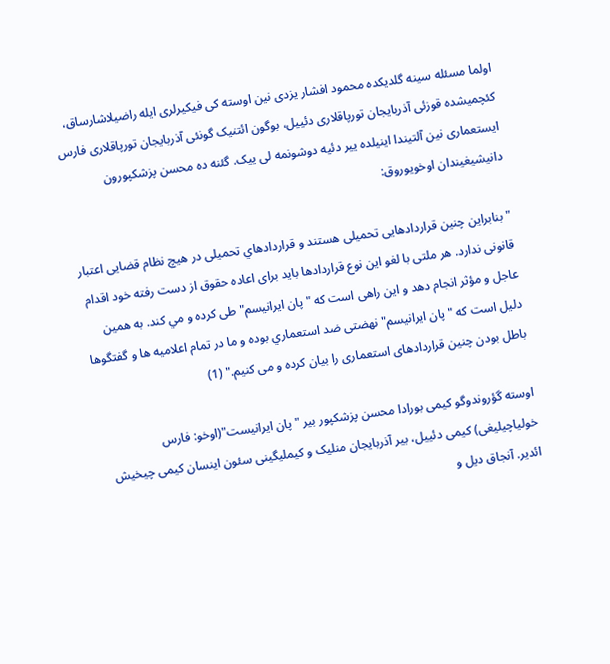اولما مسئله سینه گلدیکده محمود افشار یزدی نین اوسته کی فیکیرلری ایله راضیلاشارساق، کئچمیشده قوزئی آذربایجان تورپاقلاری دئییل، بوگون ائتنیک گونئی آذربایجان تورپاقلاری فارس ایستعماری نین آلتیندا اینیلده ییر دئیه دوشونمه لی ییک. گئنه ده محسن پزشکپورون دانیشیغیندان اوخویوروق:

"بنابراین چنين قراردادهایی تحمیلی هستند و قراردادهاي تحمیلی در هیچ نظام قضایی اعتبار قانونی ندارد. هر ملتی با لغو این نوع قراردادها بايد برای اعاده حقوق از دست رفته خود اقدام عاجل و مؤثر انجام دهد و این راهی است که "پان ایرانیسم" طی کرده و مي كند. به همین دليل است که "پان ایرانیسم" نهضتی ضد استعماري بوده و ما در تمام اعلامیه ها و گفتگوها باطل بودن چنين قراردادهای استعماری را بیان کرده و می کنیم." (1)

اوسته گؤروندوگو کیمی بورادا محسن پزشکپور بیر "پان ایرانیست"(اوخو: فارس خولیاچیلیغی) کیمی دئییل، بیر آذربایجان منلیک و کیملیگینی سئون اینسان کیمی چیخیش ائدیر. آنجاق دیل و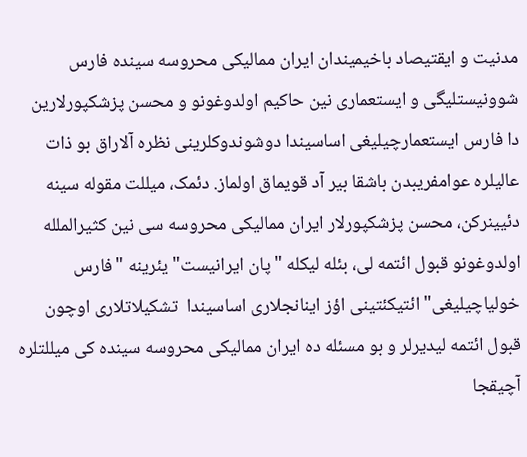مدنیت و ایقتیصاد باخیمیندان ایران ممالیکی محروسه سینده فارس شوونیستلیگی و ایستعماری نین حاکیم اولدوغونو و محسن پزشکپورلارین دا فارس ایستعمارچیلیغی اساسیندا دوشوندوکلرینی نظره آلاراق بو ذات عالیلره عوامفریبدن باشقا بیر آد قویماق اولماز. دئمک، میللت مقوله سینه دئیینرکن، محسن پزشکپورلار ایران ممالیکی محروسه سی نین کثیرالملله اولدوغونو قبول ائتمه لی، بئله لیکله "پان ایرانیست" یئرینه "فارس خولیاچیلیغی" ائتیکئتینی اؤز اینانجلاری اساسیندا  تشکیلاتلاری اوچون قبول ائتمه لیدیرلر و بو مسئله ده ایران ممالیکی محروسه سینده کی میللتلره آچیقجا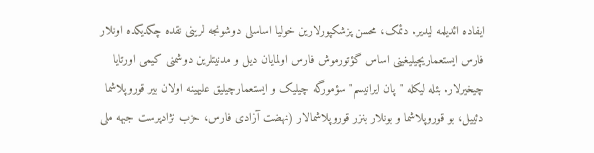ایفاده ائدیلمه لیدیر. دئمک، محسن پزشکپورلارین خولیا اساسلی دوشونجه لرینی نقده چکدیکده اونلار فارس ایستعماریچیلیغینی اساس گؤتورموش فارس اولمایان دیل و مدنیتلرین دوشمنی کیمی اورتایا چیخیرلار. بئله لیکله "پان ایرانیسم" سؤمورگه چیلیک و ایستعمارچیلیق علیهینه اولان بیر قوروپلاشما دئییل، بو قوروپلاشما و بونلار بنزر قوروپلاشمالار (نهضت آزادی فارس، حزب نژادپرست جبهه ملی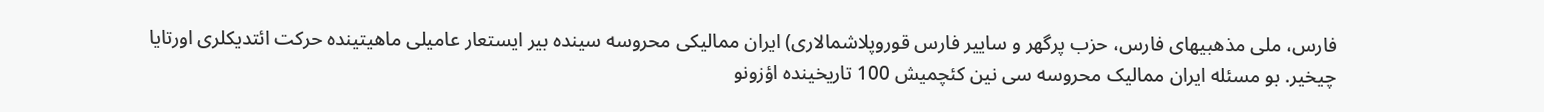فارس، ملی مذهبیهای فارس، حزب پرگهر و ساییر فارس قوروپلاشمالاری) ایران ممالیکی محروسه سینده بیر ایستعار عامیلی ماهیتینده حرکت ائتدیکلری اورتایا چیخیر. بو مسئله ایران ممالیک محروسه سی نین کئچمیش 100 تاریخینده اؤزونو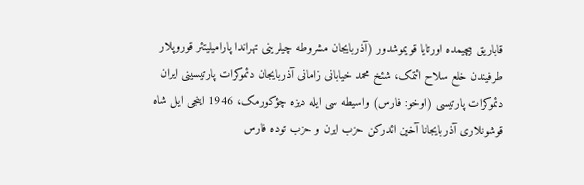قاباریق بیچیمده اورتایا قویموشدور (آذربایجان مشروطه چیلرینی تهراندا پارامیلیتئر قوروپلار طرفیندن خلع سلاح ائتمک، شئخ محمد خیابانی زامانی آذربایجان دئموکرات پارتیسینی ایران دئموکرات پارتیسی (اوخو: فارس) واسیطه سی ایله دیزه چؤکورمک، 1946 اینجی ایل شاه قوشونلاری آذربایجانا آخین ائدرکن حزب ایرن و حزب توده فارس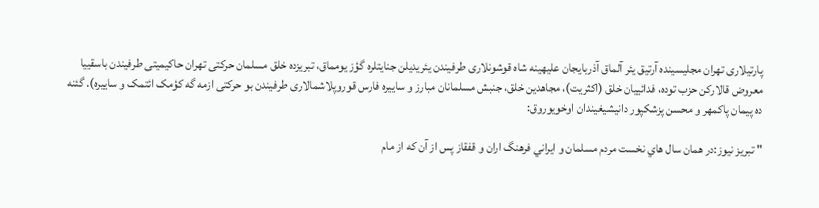پارتیلاری تهران مجلیسینده آرتیق یئر آلماق آذربایجان علیهینه شاه قوشونلاری طرفیندن یئریدیلن جنایتلره گؤز یومماق، تبریزده خلق مسلمان حرکتی تهران حاکیمیتی طرفیندن باسقییا معروض قالارکن حزب توده، فدائییان خلق (اکثریت)، مجاهدین خلق، جنبش مسلمانان مبارز و ساییره فارس قوروپلاشمالاری طرفیندن بو حرکتی ازمه گه کؤمک ائتمک و ساییره). گئنه ده پیمان پاکمهر و محسن پزشکپور دانیشیغیندان اوخویوروق:

" تبريز نيوز:در همان سال هاي نخست مردم مسلمان و ايراني فرهنگ اران و قفقاز پس از آن كه از مام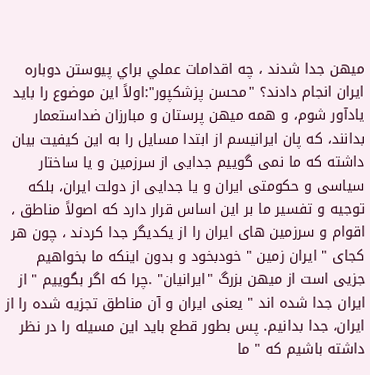ميهن جدا شدند ، چه اقدامات عملي براي پيوستن دوباره ايران انجام دادند؟ "محسن پزشكپور":اولاً این موضوع را باید یادآور شوم، و همه میهن پرستان و مبارزان ضداستعمار بدانند، که پان ایرانیسم از ابتدا مسايل را به این کیفیت بیان داشته كه ما نمی گويیم جدایی از سرزمین و یا ساختار سیاسی و حکومتی ایران و یا جدایی از دولت ایران، بلکه توجیه و تفسیر ما بر این اساس قرار دارد که اصولاً مناطق ، اقوام و سرزمین های ایران را از یکدیگر جدا کردند ، چون هر کجای " ایران زمین " خودبخود و بدون اینکه ما بخواهیم جزيی است از میهن بزرگ "ایرانیان" .چرا كه اگر بگويیم " از ایران جدا شده اند " یعنی ایران و آن مناطق تجزیه شده را از ایران، جدا بدانیم. پس بطور قطع باید این مسيله را در نظر داشته باشیم که " ما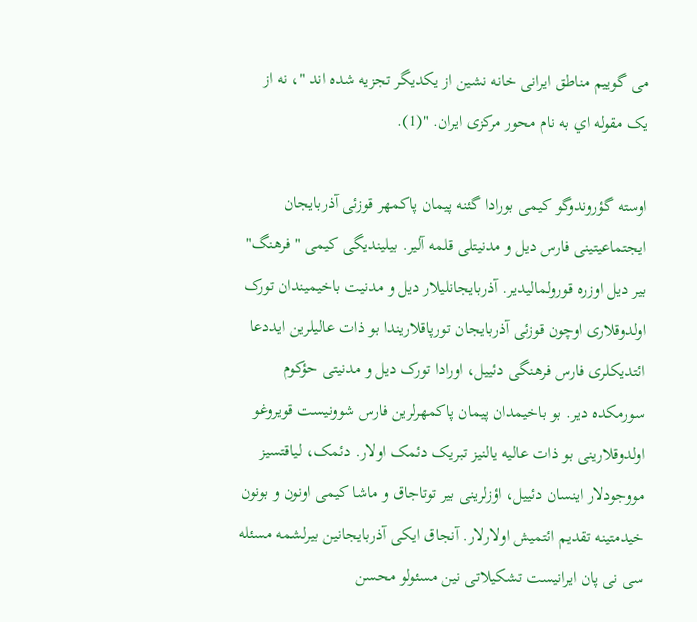می گويیم مناطق ایرانی خانه نشین از یکدیگر تجزیه شده اند "، نه از یک مقوله اي به نام محور مرکزی ایران. "(1).

اوسته گؤروندوگو کیمی بورادا گئنه پیمان پاکمهر قوزئی آذربایجان ایجتماعیتینی فارس دیل و مدنیتلی قلمه آلیر. بیلیندیگی کیمی "فرهنگ" بیر دیل اوزره قورولمالیدیر. آذربایجانلیلار دیل و مدنیت باخیمیندان تورک اولدوقلاری اوچون قوزئی آذربایجان تورپاقلاریندا بو ذات عالیلرین ایددعا ائتدیکلری فارس فرهنگی دئییل، اورادا تورک دیل و مدنیتی حؤکوم سورمکده دیر. بو باخیمدان پیمان پاکمهرلرین فارس شوونیست قویروغو اولدوقلارینی بو ذات عالیه یالنیز تبریک دئمک اولار. دئمک، لیاقتسیز مووجودلار اینسان دئییل، اؤزلرینی بیر توتاجاق و ماشا کیمی اونون و بونون خیدمتینه تقدیم ائتمیش اولارلار. آنجاق ایکی آذربایجانین بیرلشمه مسئله سی نی پان ایرانیست تشکیلاتی نین مسئولو محسن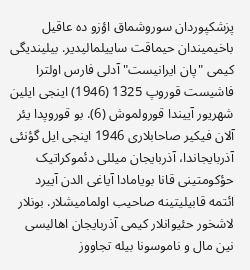پزشکپوردان سوروشماق اؤزو ده عاقیل باخیمیندان حیماقت ساییلمالیدیر. بیلیندیگی کیمی "پان ایرانیست" آدلی فارس اولترا فاشیست قوروپ 1325 (1946) اینجی ایلین شهریور آییندا قورولموش (6). بو قوروپدا یئر آلان فیکیر صاحابلاری 1946 اینجی ایل گؤنئی آذربایجاندا، آذربایجان میللی دئموکراتیک حؤکومتینی قانا بویامادا آیاغی الدن آییرد ائتمه قابیلیتینه صاحیب اولمامیشلار. بونلار لاشخور حئیوانلار کیمی آذربایجان اهالیسی نین مال و ناموسونا بیله تجاووز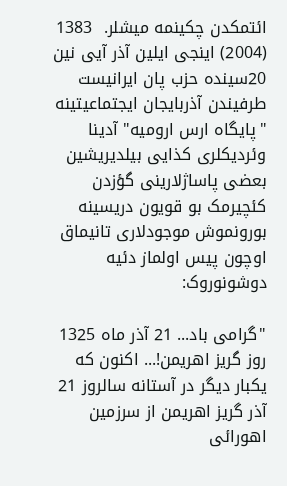ائتمکدن چکینمه میشلر.  1383 (2004) اینجی ایلین آذر آیی نین 20سینده حزب پان ایرانیست طرفیندن آذربایجان ایجتماعیتینه "پایگاه ارس ارومیه" آدینا وئردیکلری کذایی بیلدیریشین بعضی پاساژلارینی گؤزدن کئچیرمک بو قویون دریسینه بورونموش موجودلاری تانیماق اوچون پیس اولماز دئیه دوشونوروک:

"گرامی باد... 21 آذر ماه 1325 روز گریز اهریمن!... اکنون که یکبار دیگر در آستانه سالروز 21 آذر گریز اهریمن از سرزمین اهورائی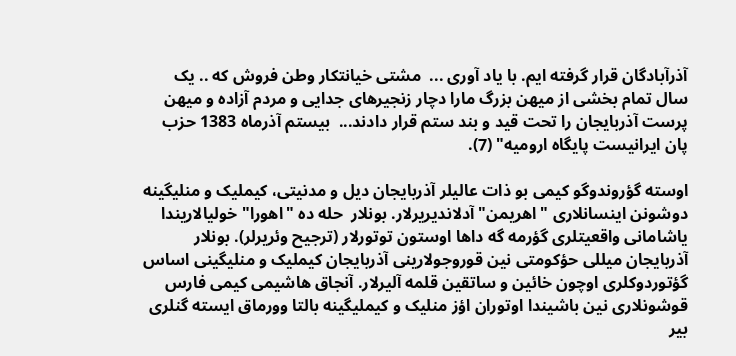آذرآبادگان قرار گرفته ایم. با یاد آوری ...  مشتی خیانتکار وطن فروش که .. یک سال تمام بخشی از میهن بزرگ مارا دچار زنجیرهای جدایی و مردم آزاده و میهن پرست آذربایجان را تحت قید و بند ستم قرار دادند...  بیستم آذرماه 1383 حزب پان ایرانیست پایگاه ارومیه" (7).

اوسته گؤروندوگو کیمی بو ذات عالیلر آذربایجان دیل و مدنیتی، کیملیک و منلیگینه دوشونن اینسانلاری "اهریمن" آدلاندیریرلار. بونلار  حله ده "اهورا" خولیالاریندا یاشامانی واقعیتلری گؤرمه گه داها اوستون توتورلار (ترجیح وئریرلر). بونلار آذربایجان میللی حؤکومتی نین قوروجولارینی آذربایجان کیملیک و منلیگینی اساس گؤتوردوکلری اوچون خائین و ساتقین قلمه آلیرلار. آنجاق هاشیمی کیمی فارس قوشونلاری نین باشیندا اوتوران اؤز منلیک و کیملیگینه بالتا وورماق ایسته گنلری بیر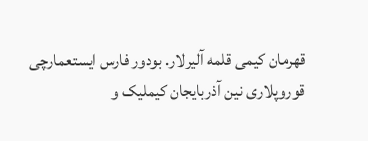قهرمان کیمی قلمه آلیرلار. بودور فارس ایستعمارچی قوروپلاری نین آذربایجان کیملیک و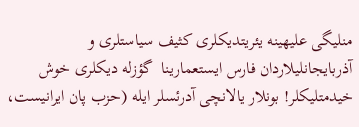منلیگی علیهینه یئریتدیکلری کثیف سیاستلری و آذربایجانلیلاردان فارس ایستعمارینا  گؤزله دیکلری خوش خیدمتلیکلر! بونلار یالانچی آدرئسلر ایله (حزب پان ایرانیست،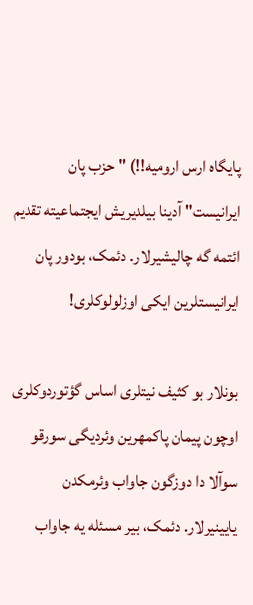پایگاه ارس ارومیه!!) "حزب پان ایرانیست" آدینا بیلدیریش ایجتماعیته تقدیم ائتمه گه چالیشیرلار. دئمک، بودور پان ایرانیستلرین ایکی اوزلولوکلری!

بونلار بو کثیف نیتلری اساس گؤتوردوکلری اوچون پیمان پاکمهرین وئردیگی سورقو سوآلا دا دوزگون جاواب وئرمکدن یایینیرلار. دئمک، بیر مسئله یه جاواب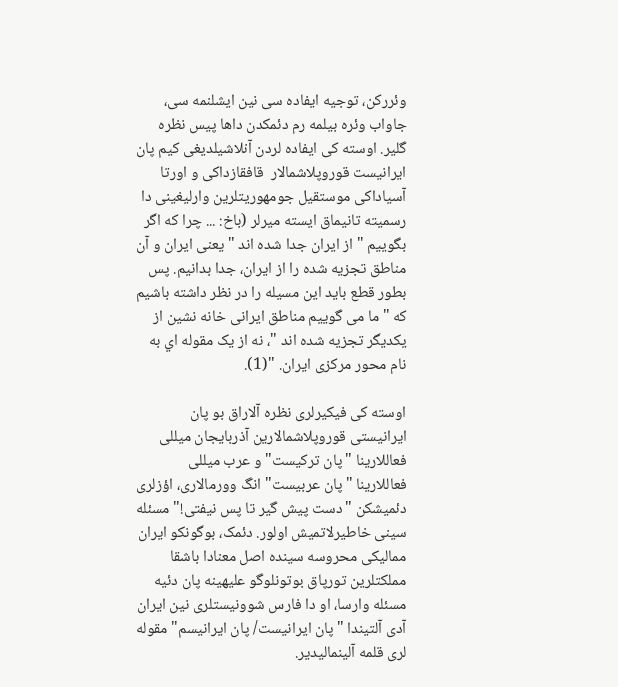وئررکن، توجیه ایفاده سی نین ایشلنمه سی، جاواب وئره بیلمه رم دئمکدن داها پیس نظره گلیر. اوسته کی ایفاده لردن آنلاشیلدیغی کیم پان ایرانیست قوروپلاشمالار  قافقازداکی و اورتا آسیاداکی موستقیل جومهوریتلرین وارلیغینی دا رسمیته تانیماق ایسته میرلر (باخ: ... چرا كه اگر بگويیم " از ایران جدا شده اند " یعنی ایران و آن مناطق تجزیه شده را از ایران، جدا بدانیم. پس بطور قطع باید این مسيله را در نظر داشته باشیم که " ما می گويیم مناطق ایرانی خانه نشین از یکدیگر تجزیه شده اند "، نه از یک مقوله اي به نام محور مرکزی ایران. "(1).

اوسته کی فیکیرلری نظره آلاراق بو پان ایرانیستی قوروپلاشمالارین آذربایجان میللی فعاللارینا "پان ترکیست" و عرب میللی فعاللارینا "پان عربیست" انگ وورمالاری، اؤزلری دئمیشکن "دست پیش گیر تا پس نیفتی!" مسئله سینی خاطیرلاتمیش اولور. دئمک، بوگونکو ایران ممالیکی محروسه سینده اصل معنادا باشقا مملکتلرین تورپاق بوتونلوگو علیهینه پان دئیه مسئله وارسا، او دا فارس شوونیستلری نین ایران آدی آلتیندا "پان ایرانیست/ پان ایرانیسم" مقوله لری قلمه آلینمالیدیر.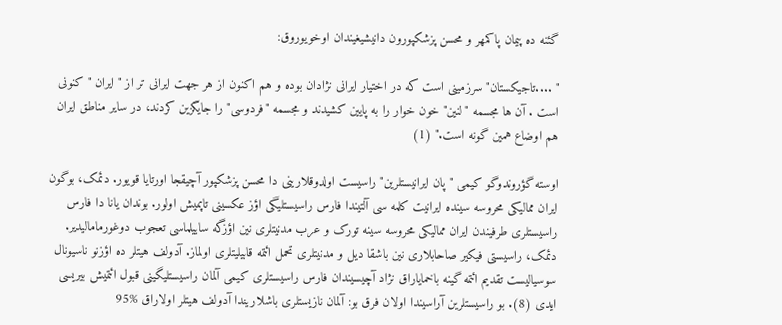گئنه ده پیمان پاکمهر و محسن پزشکپورون دانیشیغیندان اوخویوروق:

" ....تاجیکستان" سرزمینی است که در اختیار ایرانی نژادان بوده و هم اکنون از هر جهت ایرانی تر از " ایران " کنونی است . آن ها مجسمه "لنین" خون خوار را به پايین کشیدند و مجسمه "فردوسی" را جایگزین کردند، در سایر مناطق ایران هم اوضاع همین گونه است." (1)

اوسته گؤروندوگو کیمی "پان ایرانیستلرین" راسیست اولدوقلارینی دا محسن پزشکپور آچیقجا اورتایا قویور. دئمک، بوگون ایران ممالیکی محروسه سینده ایرانیت کلمه سی آلتیندا فارس راسیستلیگی اؤز عکسینی تاپمیش اولور. بوندان یانا دا فارس راسیستلری طرفیندن ایران ممالیکی محروسه سینه تورک و عرب مدنیتلری نین اؤزگه ساییلماسی تعجوب دوغورمامالیدیر. دئمک، راسیستی فیکیر صاحابلاری نین باشقا دیل و مدنیتلری تحمل ائتمه قابیلیتلری اولماز. آدولف هیتلر ده اؤزنو ناسیونال سوسیالیست تقدیم ائتمه گینه باخمایاراق نژاد آچیسیندان فارس راسیستلری کیمی آلمان راسیستلیگینی قبول ائتمیش بیریسی ایدی (8). بو راسیستلرین آراسیندا اولان فرق بو: آلمان نازیستلری باشلاریندا آدولف هیتلر اولاراق %95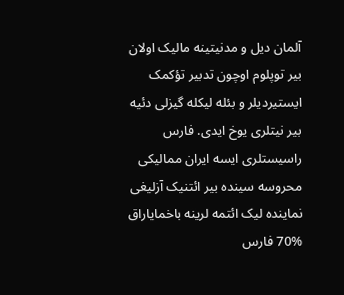آلمان دیل و مدنیتینه مالیک اولان بیر توپلوم اوچون تدبیر تؤکمک ایستیردیلر و بئله لیکله گیزلی دئیه بیر نیتلری یوخ ایدی. فارس راسیستلری ایسه ایران ممالیکی محروسه سینده بیر ائتنیک آزلیغی نماینده لیک ائتمه لرینه باخمایاراق %70 فارس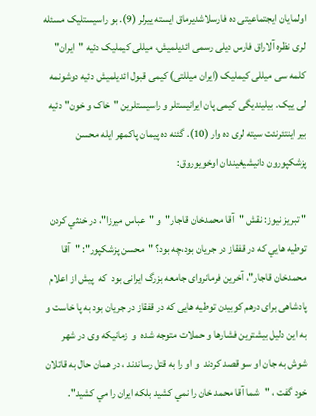اولمایان ایجتماعیتی ده فارسلاشدیرماق ایسته ییرلر (9). بو راسیستلیک مسئله لری نظره آلاراق فارس دیلی رسمی ائدیلمیش، میللی کیملیک دئیه "ایران" کلمه سی میللی کیملیک (ایران میللتی) کیمی قبول ائدیلمیش دئیه دوشونمه لی ییک. بیلیندیگی کیمی پان ایرانیستلر و راسیستلرین "خاک و خون" دئیه بیر اینتئرنئت سیته لری ده وار (10). گئنه ده پیمان پاکمهر ایله محسن پزشکپورون دانیشیغیندان اوخویوروق:

" تبريز نيوز: نقش "آقا محمدخان قاجار"  و "عباس میرزا"، در خنثي كردن توطيه هايي كه در قفقاز در جريان بود،چه بود؟ "محسن پزشكپور": "آقا محمدخان قاجار"، آخرین فرمانروای جامعه بزرگ ایرانی بود  كه  پیش از اعلام پادشاهی برای درهم کوبیدن توطيه هایی که در قفقاز در جریان بود به پا خاست و به اين دليل بیشترین فشارها و حملات متوجه شده  و  زمانيكه وی در شهر شوش به جان او سو قصد كردند  و او را به قتل رساندند ،‌ در همان حال به قاتلان خود گفت ، "شما آقا محمد خان را نمي كشيد بلكه ايران را مي كشيد".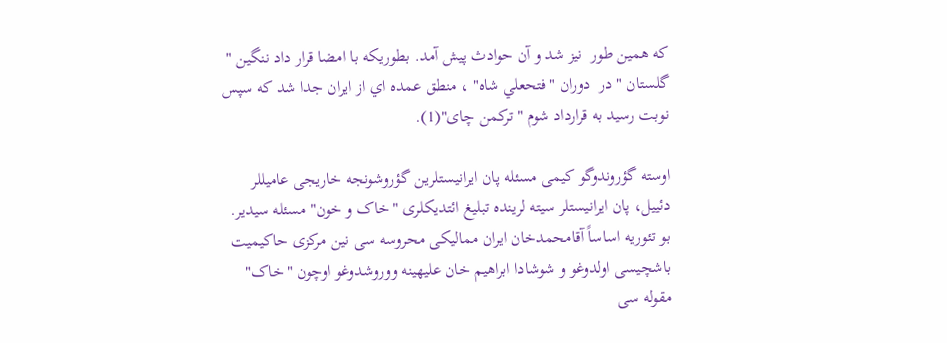كه همين طور  نيز شد و آن حوادث پيش آمد. بطوريكه با امضا قرار داد ننگين " گلستان " در  دوران "فتحعلي شاه" ، منطق عمده اي از ايران جدا شد كه سپس نوبت رسيد به قرارداد شوم "ترکمن چای"(1).

اوسته گؤروندوگو کیمی مسئله پان ایرانیستلرین گؤروشونجه خاریجی عامیللر دئییل، پان ایرانیستلر سیته لرینده تبلیغ ائتدیکلری "خاک و خون" مسئله سیدیر. بو تئوریه اساساً آقامحمدخان ایران ممالیکی محروسه سی نین مرکزی حاکیمیت باشچیسی اولدوغو و شوشادا ابراهیم خان علیهینه ووروشدوغو اوچون "خاک" مقوله سی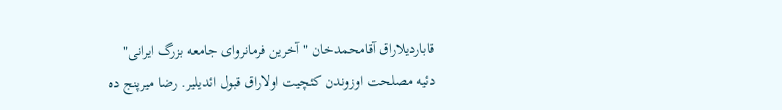قاباردیلاراق آقامحمدخان "آخرین فرمانروای جامعه بزرگ ایرانی" دئیه مصلحت اوزوندن کئچیت اولاراق قبول ائدیلیر. رضا میرپنج ده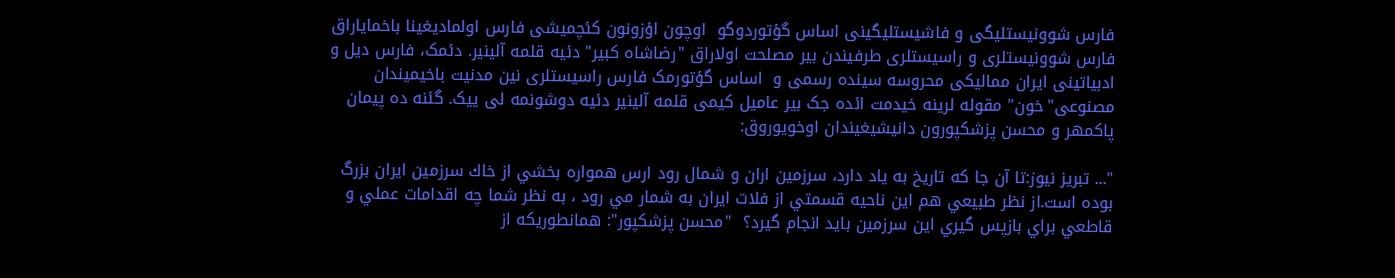فارس شوونیستلیگی و فاشیستلیگینی اساس گؤتوردوگو  اوچون اؤزونون کئچمیشی فارس اولمادیغینا باخمایاراق فارس شوونیستلری و راسیستلری طرفیندن بیر مصلحت اولاراق "رضاشاه کبیر" دئیه قلمه آلینیر. دئمک، فارس دیل و ادبیاتینی ایران ممالیکی محروسه سینده رسمی و  اساس گؤتورمک فارس راسیستلری نین مدنیت باخیمیندان مصنوعی"خون" مقوله لرینه خیدمت ائده جک بیر عامیل کیمی قلمه آلینیر دئیه دوشونمه لی ییک. گئنه ده پیمان پاکمهر و محسن پزشکپورون دانیشیغیندان اوخویوروق:

"... تبريز نيوز:تا آن جا كه تاريخ به ياد دارد،‌ سرزمين اران و شمال رود ارس همواره بخشي از خاك سرزمين ايران بزرگ بوده است.از نظر طبيعي هم اين ناحيه قسمتي از فلات ايران به شمار مي رود ، به نظر شما چه اقدامات عملي و قاطعي براي بازپس گيري اين سرزمين بايد انجام گيرد؟  "محسن پزشكپور": همانطوريکه از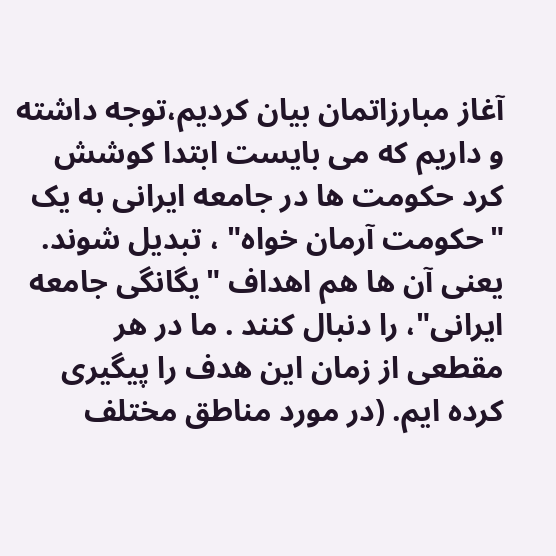آغاز مبارزاتمان بیان کردیم،توجه داشته و داريم که می بایست ابتدا کوشش کرد حکومت ها در جامعه ایرانی به یک "حکومت آرمان خواه" ، تبدیل شوند. یعنی آن ها هم اهداف "یگانگی جامعه ایرانی"، را دنبال کنند . ما در هر مقطعی از زمان این هدف را پیگیری کرده ایم. (در مورد مناطق مختلف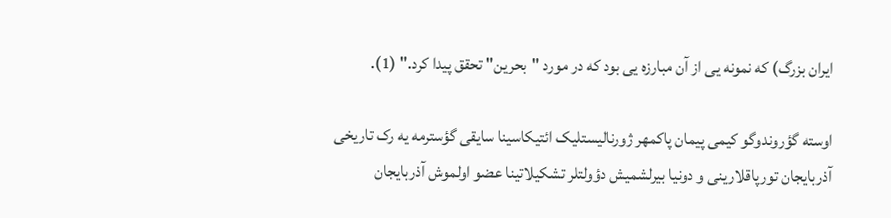ایران بزرگ) که نمونه یی از آن مبارزه یی بود که در مورد "بحرین" تحقق پیدا کرد." (1).

اوسته گؤروندوگو کیمی پیمان پاکمهر ژورنالیستلیک ائتیکاسینا سایقی گؤسترمه یه رک تاریخی آذربایجان تورپاقلارینی و دونیا بیرلشمیش دؤولتلر تشکیلاتینا عضو اولموش آذربایجان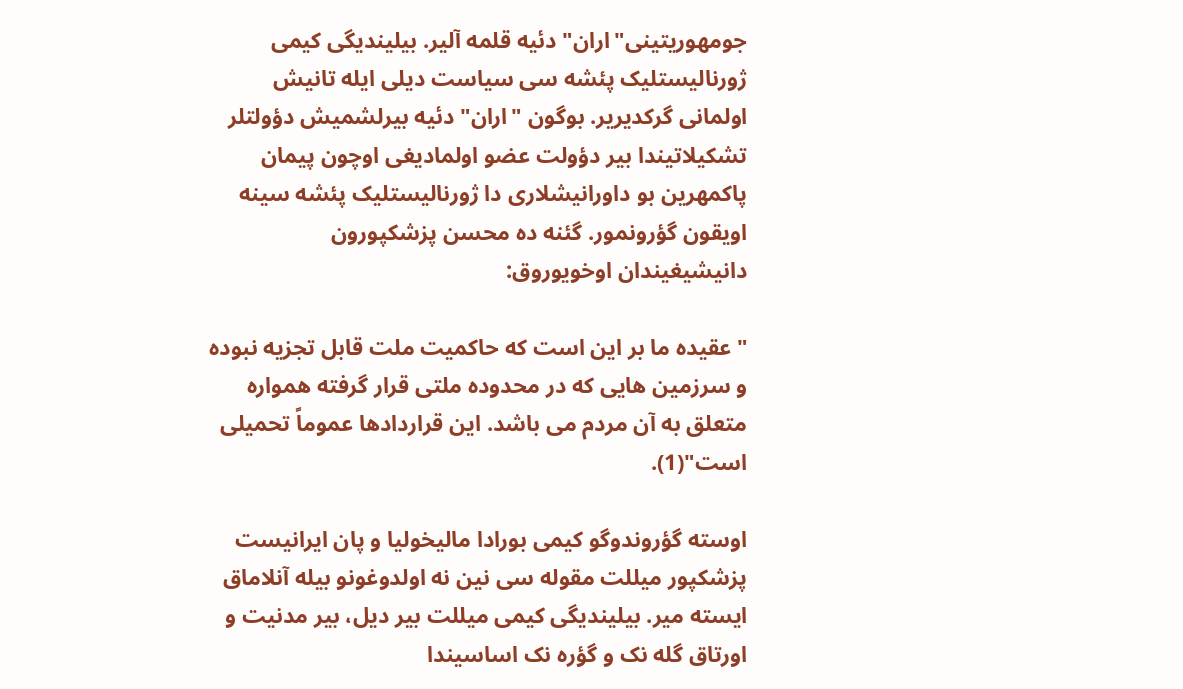جومهوریتینی"اران" دئیه قلمه آلیر. بیلیندیگی کیمی ژورنالیستلیک پئشه سی سیاست دیلی ایله تانیش اولمانی گرکدیریر. بوگون "اران" دئیه بیرلشمیش دؤولتلر تشکیلاتیندا بیر دؤولت عضو اولمادیغی اوچون پیمان پاکمهرین بو داورانیشلاری دا ژورنالیستلیک پئشه سینه اویقون گؤرونمور. گئنه ده محسن پزشکپورون دانیشیغیندان اوخویوروق:

"عقیده ما بر این است که حاکمیت ملت قابل تجزیه نبوده  و سرزمین هایی که در محدوده ملتی قرار گرفته همواره متعلق به آن مردم می باشد. این قراردادها عموماً تحمیلی است"(1).

اوسته گؤروندوگو کیمی بورادا مالیخولیا و پان ایرانیست پزشکپور میللت مقوله سی نین نه اولدوغونو بیله آنلاماق ایسته میر. بیلیندیگی کیمی میللت بیر دیل، بیر مدنیت و اورتاق گله نک و گؤره نک اساسیندا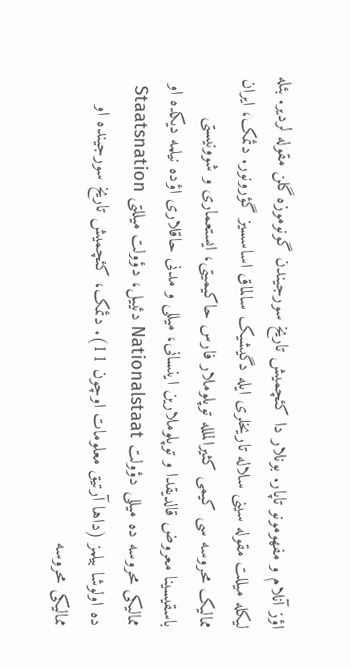اؤز آنلام و مفهومونو تاپار. بونلار دا کئچمیش تاریخ سورجیندن گونوموزه گلن مقوله لردیر. بئله لیکله میللت مقوله سینی سلاله تاریخلری ایله دگیشیک سالماق اساسسیز گؤرونور. دئمک، ایران ممالیک محروسه سی کیمی کثیرالملله توپلوملار فارس حاکیمیتی، ایستعماری و شوونیستی باسقیسینا معروض قالدیقدا و توپلوملارین اینسانی، میللی و مدنی حاقلاری اؤده نیلمه دیکده او ممالیکی محروسه ده میللی دؤولت Nationalstaat دئییل، دؤولت میللتی Staatsnation ده اولوشا بیلمز (داها آرتیق معلومات اوچون 11). دئمک، کئچمیش تاریخ سورجینده او ممالیکی محروسه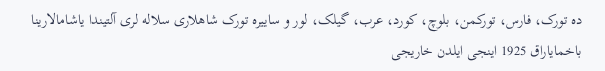ده تورک، فارس، تورکمن، بلوچ، کورد، عرب، گیلک، لور و ساییره تورک شاهلاری سلاله لری آلتیندا یاشامالارینا باخمایاراق 1925 اینجی ایلدن خاریجی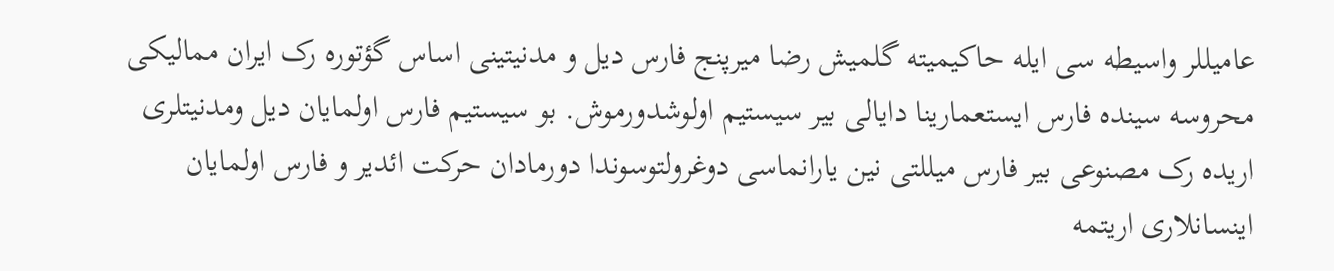عامیللر واسیطه سی ایله حاکیمیته گلمیش رضا میرپنج فارس دیل و مدنیتینی اساس گؤتوره رک ایران ممالیکی محروسه سینده فارس ایستعمارینا دایالی بیر سیستیم اولوشدورموش. بو سیستیم فارس اولمایان دیل ومدنیتلری اریده رک مصنوعی بیر فارس میللتی نین یارانماسی دوغرولتوسوندا دورمادان حرکت ائدیر و فارس اولمایان اینسانلاری اریتمه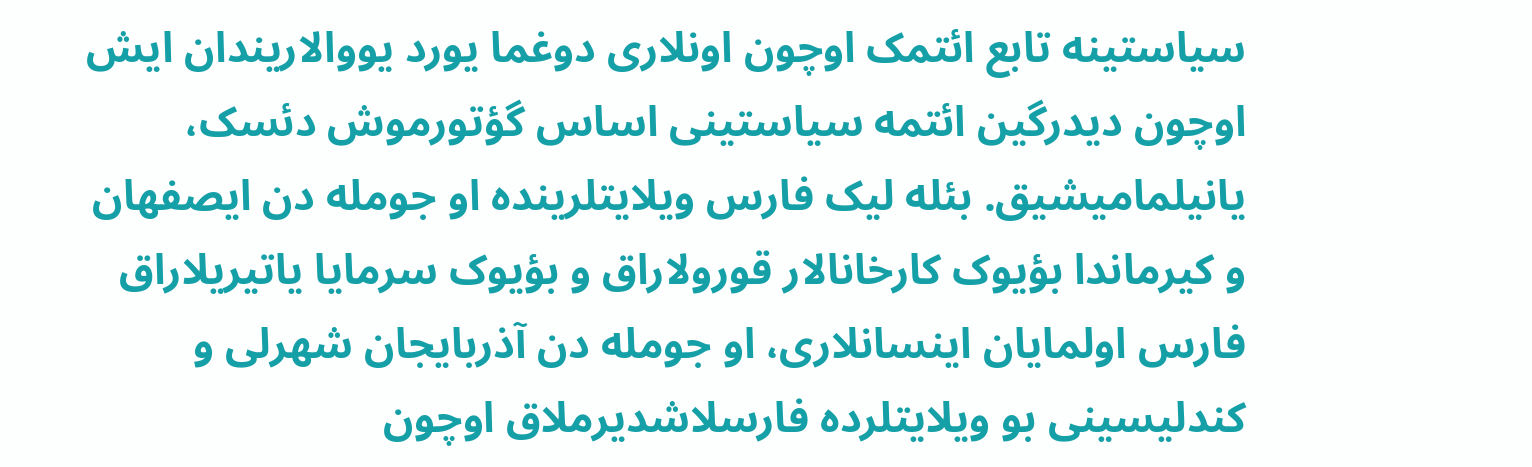سیاستینه تابع ائتمک اوچون اونلاری دوغما یورد یووالاریندان ایش اوچون دیدرگین ائتمه سیاستینی اساس گؤتورموش دئسک، یانیلمامیشیق. بئله لیک فارس ویلایتلرینده او جومله دن ایصفهان و کیرماندا بؤیوک کارخانالار قورولاراق و بؤیوک سرمایا یاتیریلاراق فارس اولمایان اینسانلاری، او جومله دن آذربایجان شهرلی و کندلیسینی بو ویلایتلرده فارسلاشدیرملاق اوچون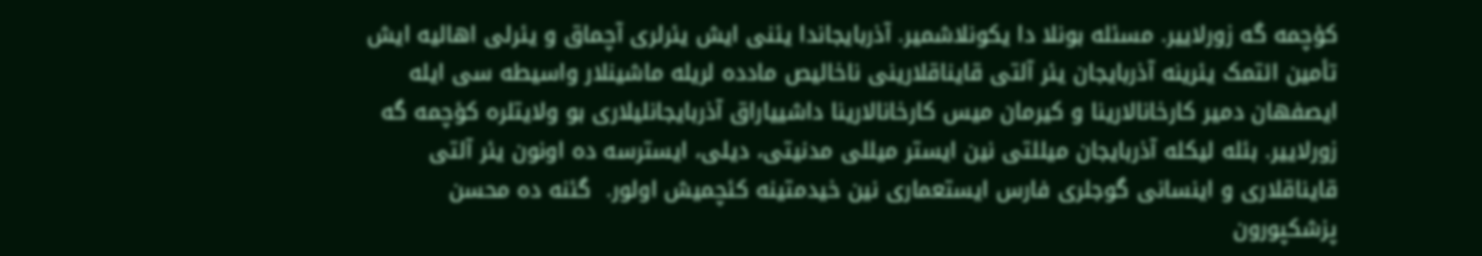کؤچمه گه زورلاییر. مسئله بونلا دا یکونلاشمیر. آذربایجاندا یئنی ایش یئرلری آچماق و یئرلی اهالیه ایش تأمین ائتمک یئرینه آذربایجان یئر آلتی قایناقلارینی ناخالیص مادده لریله ماشینلار واسیطه سی ایله ایصفهان دمیر کارخانالارینا و کیرمان میس کارخانالارینا داشییاراق آذربایجانلیلاری بو ولایتلره کؤچمه گه زورلاییر. بئله لیکله آذربایجان میللتی نین ایستر میللی مدنیتی، دیلی، ایسترسه ده اونون یئر آلتی قایناقلاری و اینسانی گوجلری فارس ایستعماری نین خیدمتینه کئچمیش اولور.  گئنه ده محسن پزشکپورون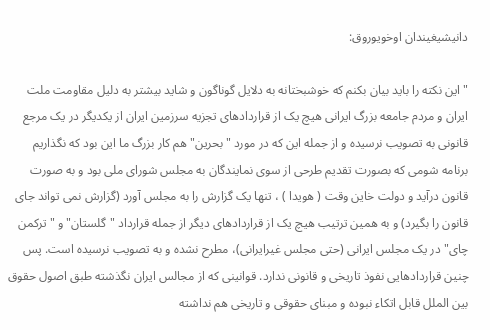دانیشیغیندان اوخویوروق:

" این نکته را بايد بیان بکنم که خوشبختانه به دلایل گوناگون و شاید بیشتر به دلیل مقاومت ملت ایران و مردم جامعه بزرگ ایرانی هیچ یک از قراردادهای تجزیه سرزمین ایران از یکدیگر در یک مرجع قانونی به تصویب نرسیده و از جمله این که در مورد "بحرین" هم کار بزرگ ما این بود که نگذاریم برنامه شومی که بصورت تقدیم طرحی از سوی نمایندگان به مجلس شورای ملی بود و به صورت قانون درآید و دولت خاين وقت ( هویدا ) ، تنها یک گزارش را به مجلس آورد (گزارش نمی تواند جای قانون را بگیرد) و به همین ترتیب هیچ یک از قراردادهای دیگر از جمله قرارداد "گلستان" و "ترکمن چای" در یک مجلس ایرانی (حتی مجلس غیرایرانی)، مطرح نشده و به تصویب نرسیده است. پس چنین قراردادهایی نفوذ تاریخی و قانونی ندارد. قوانینی كه از مجالس ایران نگذشته طبق اصول حقوق بین الملل قابل اتکاء نبوده و مبنای حقوقی و تاریخی هم نداشته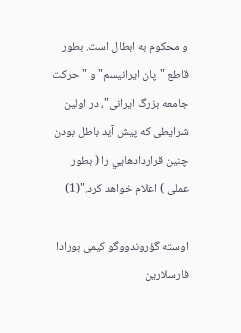و محکوم به ابطال است. بطور قاطع "پان ایرانیسم" و "حرکت جامعه بزرگ ایرانی"، در اولین شرایطی که پیش آيد باطل بودن چنين قراردادهايي را ( بطور عملی ) اعلام خواهد كرد."(1)

اوسته گؤروندووگو کیمی بورادا فارسلارین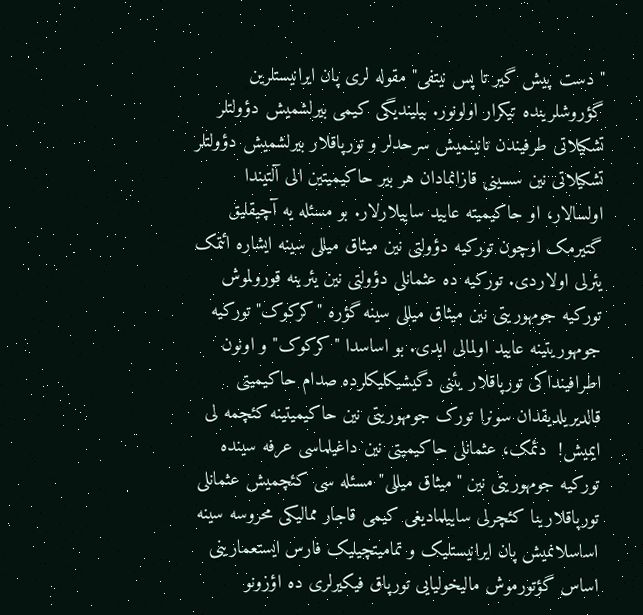"دست پیش گیر تا پس نیتفی" مقوله لری پان ایرانیستلرین گؤروشلرینده تیکرار اولونور. بیلیندیگی کیمی بیرلشمیش دؤولتلر تشکیلاتی طرفیندن تانینمیش سرحدلر و تورپاقلار بیرلشمیش دؤولتلر تشکیلاتی نین سسینی قازانمادان هر بیر حاکیمیتین الی آلتیندا اولسالار، او حاکیمیته عایید ساییلارلار. بو مسئله یه آچیقلیق گتیرمک اوچون تورکیه دؤولتی نین میثاق میللی سینه ایشاره ائتمک یئرلی اولاردی. تورکیه ده عثمانلی دؤولتی نین یئرینه قورولموش تورکیه جومهوریتی نین میثاق میللی سینه گؤره "کرکوک" تورکیه جومهوریتینه عایید اولمالی ایدی. بو اساسدا "کرکوک" و اونون اطرافینداکی تورپاقلار یئنی دگیشیکلیکلرده صدام حاکیمیتی قالدیریلدیقدان سونرا تورک جومهوریتی نین حاکیمیتینه کئچمه لی ایمیش!  دئمک، عثمانلی حاکیمیتی نین داغیلماسی عرفه سینده تورکیه جومهوریتی نین "میثاق میللی" مسئله سی کئچمیش عثمانلی تورپاقلارینا کئچرلی ساییلمادیغی کیمی قاجار ممالیکی محروسه سینه اساسلانمیش پان ایرانیستلیک و تمامیتچیلیک فارس ایستعمارینی اساس گؤتورموش مالیخولیایی تورپاق فیکیرلری ده اؤزونو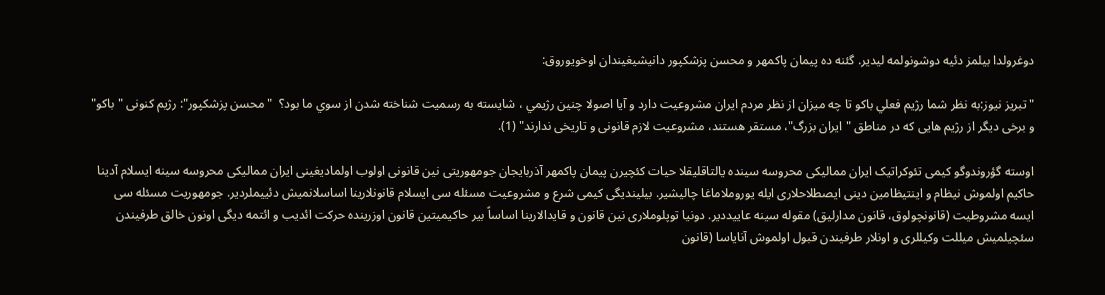دوغرولدا بیلمز دئیه دوشونولمه لیدیر. گئنه ده پیمان پاکمهر و محسن پزشکپور دانیشیغیندان اوخویوروق:

" تبريز نيوز:به نظر شما رژيم فعلي باكو تا چه ميزان از نظر مردم ايران مشروعيت دارد و آيا اصولا چنين رژيمي ، شايسته به رسميت شناخته شدن از سوي ما بود؟  "محسن پزشكپور": رژیم کنونی "باکو" و برخی دیگر از رژیم هایی كه در مناطق "ایران بزرگ"، مستقر هستند، مشروعیت لازم قانونی و تاریخی ندارند" (1).

اوسته گؤروندوگو کیمی تئوکراتیک ایران ممالیکی محروسه سینده یالتاقلیقلا حیات کئچیرن پیمان پاکمهر آذربایجان جومهوریتی نین قانونی اولوب اولمادیغینی ایران ممالیکی محروسه سینه ایسلام آدینا حاکیم اولموش نیظام و اینتیظامین دینی ایصطلاحلاری ایله یوروملاماغا چالیشیر. بیلیندیگی کیمی شرع و مشروعیت مسئله سی ایسلام قانونلارینا اساسلانمیش دئییملردیر. جومهوریت مسئله سی ایسه مشروطیت (قانونچولوق، قانون مدارلیق) مقوله سینه عاییددیر. دونیا توپلوملاری نین قانون و قایدالارینا اساساً بیر حاکیمیتین قانون اوزرینده حرکت ائدیب و ائتمه دیگی اونون خالق طرفیندن سئچیلمیش میللت وکیللری و اونلار طرفیندن قبول اولموش آنایاسا (قانون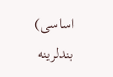اساسی) بندلرینه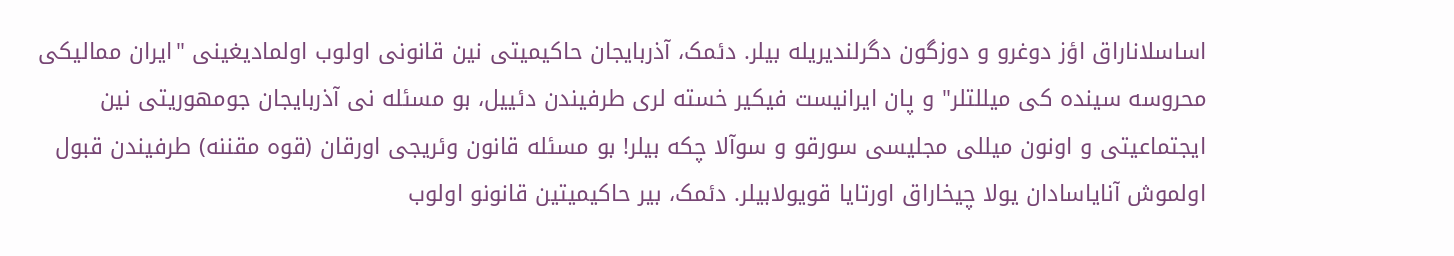اساسلاناراق اؤز دوغرو و دوزگون دگرلندیریله بیلر. دئمک، آذربایجان حاکیمیتی نین قانونی اولوب اولمادیغینی "ایران ممالیکی محروسه سینده کی میللتلر" و پان ایرانیست فیکیر خسته لری طرفیندن دئییل، بو مسئله نی آذربایجان جومهوریتی نین ایجتماعیتی و اونون میللی مجلیسی سورقو و سوآلا چکه بیلر! بو مسئله قانون وئریجی اورقان (قوه مقننه) طرفیندن قبول اولموش آنایاسادان یولا چیخاراق اورتایا قویولابیلر. دئمک، بیر حاکیمیتین قانونو اولوب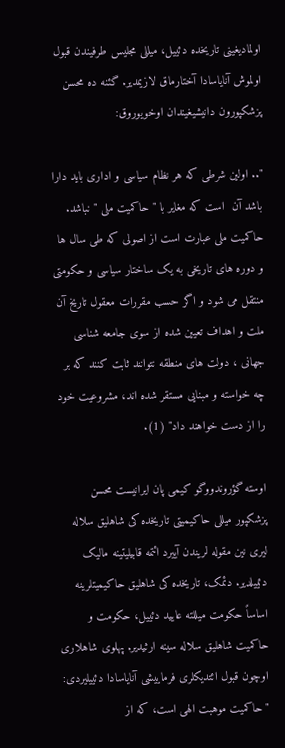اولمادیغینی تاریخده دئییل، میللی مجلیس طرفیندن قبول اولموش آنایاسادا آختارماق لازیمدیر. گئنه ده محسن پزشکپورون دانیشیغیندان اوخویوروق:

".. اولین شرطی که هر نظام سیاسی و اداری باید دارا باشد آن  است که مغایر با " حاکمیت ملی " نباشد. حاکمیت ملی عبارت است از اصولی که طی سال ها و دوره های تاریخی به یک ساختار سیاسی و حکومتی منتقل می شود و اگر حسب مقررات معقول تاریخ آن ملت و اهداف تعیین شده از سوی جامعه شناسی جهانی ، دولت های منطقه نتوانند ثابت کنند که بر چه خواسته و مبنایی مستقر شده اند، مشروعیت خود را از دست خواهند داد" (1).

اوسته گؤروندووگو کیمی پان ایرانیست محسن پزشکپور میللی حاکیمیتی تاریخده کی شاهلیق سلاله لیری نین مقوله لریندن آییرد ائتمه قابیلیتینه مالیک دئییلدیر. دئمک، تاریخده کی شاهلیق حاکیمیتلرینه اساساً حکومت میللته عایید دئییل، حکومت و حاکمیت شاهلیق سلاله سینه ارثیدیر. پهلوی شاهلاری اوچون قبول ائتدیکلری فرماییشی آنایاسادا دئییلیردی: "حاکمیت موهبت الهی است، که از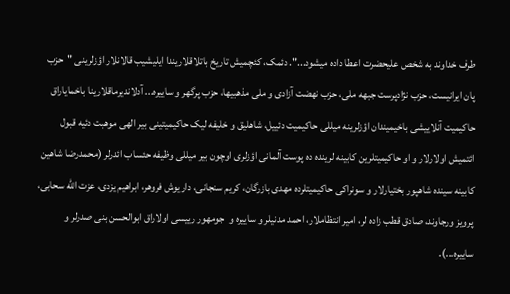طرف خداوند به شخص علیحضرت اعطا داده میشود...". دئمک، کئچمیش تاریخ باتلاقلاریندا ایلیشیب قالانلار اؤزلرینی "حزب پان ایرانیست، حزب نژادپرست جبهه ملی، حزب نهضت آزادی و ملی مذهبیها، حزب پرگهر و ساییره... آدلاندیرماقلارینا باخمایاراق حاکیمیت آنلاییشی باخیمیندان اؤزلرینه میللی حاکیمیت دئییل، شاهلیق و خلیفه لیک حاکیمیتینی بیر الهی موهبت دئیه قبول ائتمیش اولارلار و او حاکیمیتلرین کابینه لرینده ده پوست آلمانی اؤزلری اوچون بیر میللی وظیفه حئساب ائدرلر (محمدرضا شاهین کابینه سینده شاهپور بختیارلار و سونراکی حاکیمیتلرده مهدی بازرگان، کریم سنجانی، داریوش فروهر، ابراهیم یزدی، عزت الله سحابی، پرویز ورجاوند، صادق قطب زاده لر، امیر انتظاملار، احمد مدنیلر و ساییره و  جومهور رییسی اولاراق ابوالحسن بنی صدرلر و ساییره...).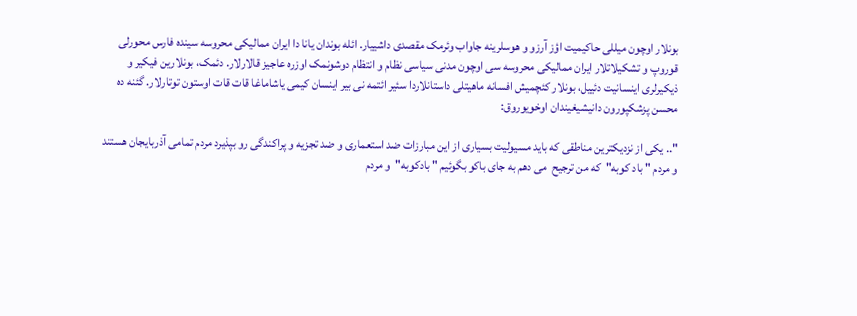بونلار اوچون میللی حاکیمیت اؤز آرزو و هوسلرینه جاواب وئرمک مقصدی داشییار. ائله بوندان یانا دا ایران ممالیکی محروسه سینده فارس محورلی قوروپ و تشکیلاتلار ایران ممالیکی محروسه سی اوچون مدنی سیاسی نظام و انتظام دوشونمک اوزره عاجیز قالارلار. دئمک، بونلارین فیکیر و ذیکیرلری اینسانیت دئییل، بونلار کئچمیش افسانه ماهیتلی داستانلاردا سئیر ائتمه نی بیر اینسان کیمی یاشاماغا قات قات اوستون توتارلار. گئنه ده محسن پزشکپورون دانیشیغیندان اوخویوروق:

".. یکی از نزدیکترین مناطقی که باید مسيولیت بسیاری از این مبارزات ضد استعماری و ضد تجزیه و پراکندگی رو بپذیرد مردم تمامی آذربایجان هستند و مردم " باد کوبه"  که من ترجیح  می دهم به جای باکو بگوئیم " بادکوبه"  و مردم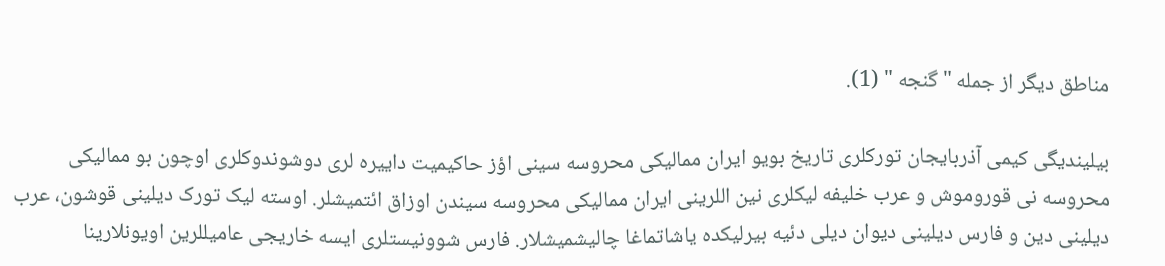مناطق دیگر از جمله " گنجه " (1).

بیلیندیگی کیمی آذربایجان تورکلری تاریخ بویو ایران ممالیکی محروسه سینی اؤز حاکیمیت داییره لری دوشوندوکلری اوچون بو ممالیکی محروسه نی قوروموش و عرب خلیفه لیکلری نین اللرینی ایران ممالیکی محروسه سیندن اوزاق ائتمیشلر. اوسته لیک تورک دیلینی قوشون، عرب دیلینی دین و فارس دیلینی دیوان دیلی دئیه بیرلیکده یاشاتماغا چالیشمیشلار. فارس شوونیستلری ایسه خاریجی عامیللرین اویونلارینا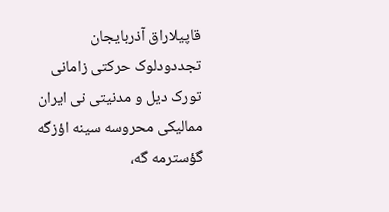قاپیلاراق آذربایجان تجددودلوک حرکتی زامانی تورک دیل و مدنیتی نی ایران ممالیکی محروسه سینه اؤزگه گؤسترمه گه،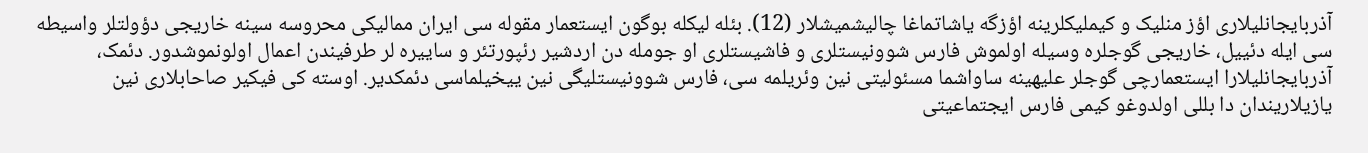آذربایجانلیلاری اؤز منلیک و کیملیکلرینه اؤزگه یاشاتماغا چالیشمیشلار (12). بئله لیکله بوگون ایستعمار مقوله سی ایران ممالیکی محروسه سینه خاریجی دؤولتلر واسیطه سی ایله دئییل، خاریجی گوجلره وسیله اولموش فارس شوونیستلری و فاشیستلری او جومله دن اردشیر رئپورتئر و ساییره لر طرفیندن اعمال اولونموشدور. دئمک، آذربایجانلیلارا ایستعمارچی گوجلر علیهینه ساواشما مسئولیتی نین وئریلمه سی، فارس شوونیستلیگی نین ییخیلماسی دئمکدیر. اوسته کی فیکیر صاحابلاری نین یازیلاریندان دا بللی اولدوغو کیمی فارس ایجتماعیتی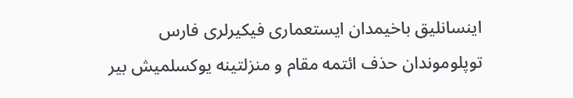اینسانلیق باخیمدان ایستعماری فیکیرلری فارس توپلوموندان حذف ائتمه مقام و منزلتینه یوکسلمیش بیر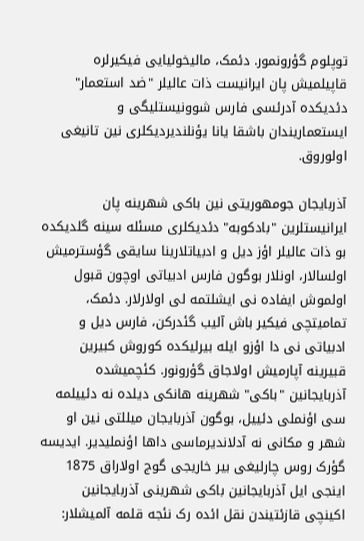توپلوم گؤرونمور. دئمک، مالیخولیایی فیکیرلره قاپیلمیش پان ایرانیست ذات عالیلر "ضد استعمار" دئدیکده آدرئسی فارس شوونیستلیگی و ایستعماریندان باشقا یانا یؤنلندیردیکلری نین تانیغی اولوروق.

آذربایجان جومهوریتی نین باکی شهرینه پان ایرانیستلرین "بادکوبه" دئدیکلری مسئله سینه گلدیکده بو ذات عالیلر اؤز دیل و ادبیاتلارینا سایقی گؤسترمیش اولسالار، اونلار بوگون فارس ادبیاتی اوچون قبول اولموش ایفاده نی ایشلتمه لی اولارلار. دئمک، تمامیتچی فیکیر باش آلیب گئدرکن، فارس دیل و ادبیاتی نی دا اؤزو ایله بیرلیکده کوروش کبیرین قبیرینه آپارمیش اولاجاق گؤرونور. کئچمیشده آذربایجانین "باکی" شهرینه هانکی دیلده نه دئییلمه سی اؤنملی دئییل، بوگون آذربایجان میللتی نین او شهر و مکانی نه آدلاندیرماسی داها اؤنملیدیر. ایدیسه گؤرک روس چارلیغی بیر خاریجی گوج اولاراق 1875 اینجی ایل آذربایجانین باکی شهرینی آذربایجانین اکینچی قازئتیندن نقل ائده رک نئجه قلمه آلمیشلار: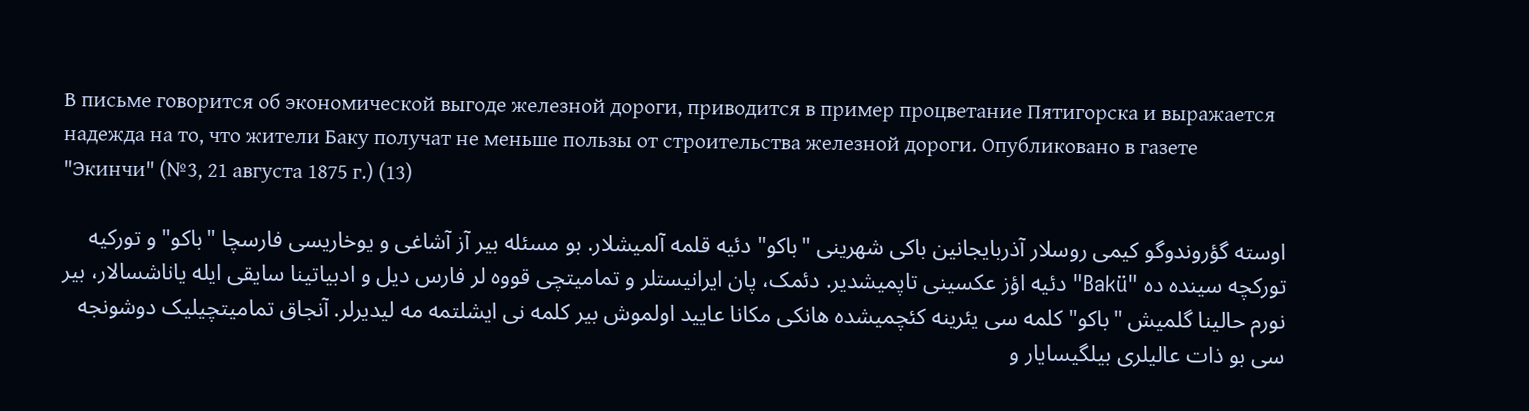В письме говорится об экономической выгоде железной дороги, приводится в пример процветание Пятигорска и выражается надежда на то, что жители Баку получат не меньше пользы от строительства железной дороги. Опубликовано в газете "Экинчи" (№3, 21 августа 1875 г.) (13)

اوسته گؤروندوگو کیمی روسلار آذربایجانین باکی شهرینی "باکو" دئیه قلمه آلمیشلار. بو مسئله بیر آز آشاغی و یوخاریسی فارسچا "باکو" و تورکیه تورکچه سینده ده "Bakü" دئیه اؤز عکسینی تاپمیشدیر. دئمک، پان ایرانیستلر و تمامیتچی قووه لر فارس دیل و ادبیاتینا سایقی ایله یاناشسالار، بیر نورم حالینا گلمیش "باکو" کلمه سی یئرینه کئچمیشده هانکی مکانا عایید اولموش بیر کلمه نی ایشلتمه مه لیدیرلر. آنجاق تمامیتچیلیک دوشونجه سی بو ذات عالیلری بیلگیسایار و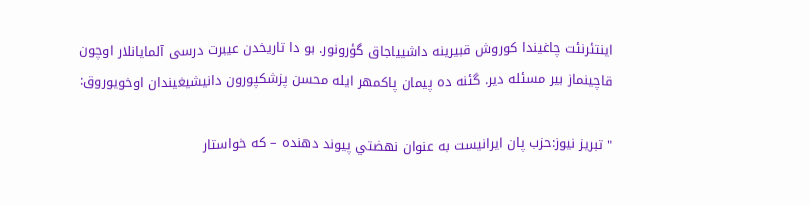اینتئرنئت چاغیندا کوروش قبیرینه داشییاجاق گؤرونور. بو دا تاریخدن عیبرت درسی آلمایانلار اوچون قاچینماز بیر مسئله دیر. گئنه ده پیمان پاکمهر ایله محسن پزشکپورون دانیشیغیندان اوخویوروق:

" تبريز نيوز:حزب پان ايرانيست به عنوان نهضتي پيوند دهنده – كه خواستار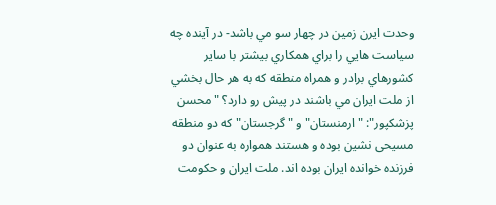وحدت ايرن زمين در چهار سو مي باشد- در آينده چه سياست هايي را براي همكاري بيشتر با ساير كشورهاي برادر و همراه منطقه كه به هر حال بخشي از ملت ايران مي باشند در پيش رو دارد؟ "محسن پزشكپور": "ارمنستان" و "گرجستان" که دو منطقه مسیحی نشین بوده و هستند همواره به عنوان دو فرزنده خوانده ایران بوده اند. ملت ایران و حکومت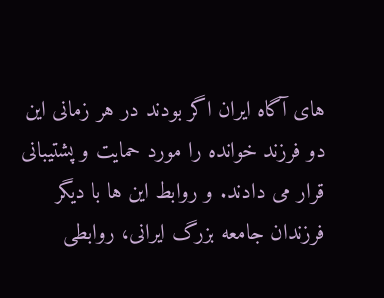های آگاه ایران اگر بودند در هر زمانی این دو فرزند خوانده را مورد حمایت و پشتیبانی قرار می دادند. و روابط این ها با دیگر فرزندان جامعه بزرگ ایرانی، روابطی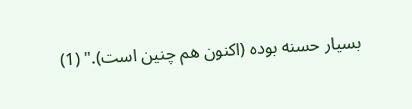بسیار حسنه بوده (اکنون هم چنین است)." (1)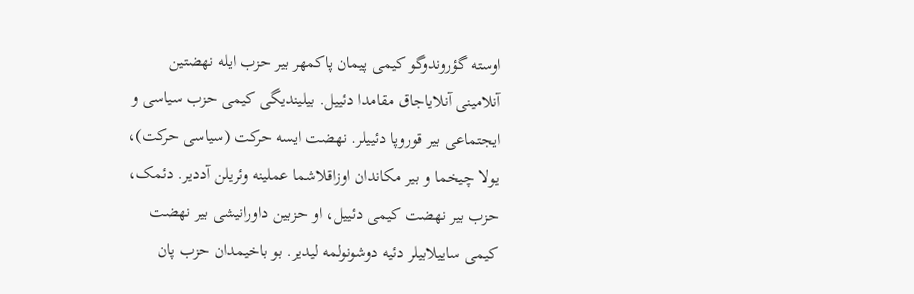اوسته گؤروندوگو کیمی پیمان پاکمهر بیر حزب ایله نهضتین آنلامینی آنلایاجاق مقامدا دئییل. بیلیندیگی کیمی حزب سیاسی و ایجتماعی بیر قوروپا دئییلر. نهضت ایسه حرکت (سیاسی حرکت)، یولا چیخما و بیر مکاندان اوزاقلاشما عملینه وئریلن آددیر. دئمک، حزب بیر نهضت کیمی دئییل، او حزبین داورانیشی بیر نهضت کیمی ساییلابیلر دئیه دوشونولمه لیدیر. بو باخیمدان حزب پان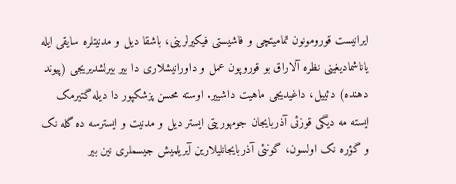ایرانیست قورومونون تمامیتچی و فاشیستی فیکیرلرینی، باشقا دیل و مدنیتلره سایقی ایله یاناشمادیغینی نظره آلاراق بو قوروپون عمل و داورانیشلاری دا بیر بیرلشدیریجی (پیوند دهنده) دئییل، داغیدیجی ماهیت داشییر. اوسته محسن پزشکپور دا دیله گتیرمک ایسته مه دیگی قوزئی آذربایجان جومهوریتی ایستر دیل و مدنیت و ایسترسه ده گله نک و گؤره نک اولسون، گونئی آذربایجانلیلارین آیریلمیش جیسملری نین بیر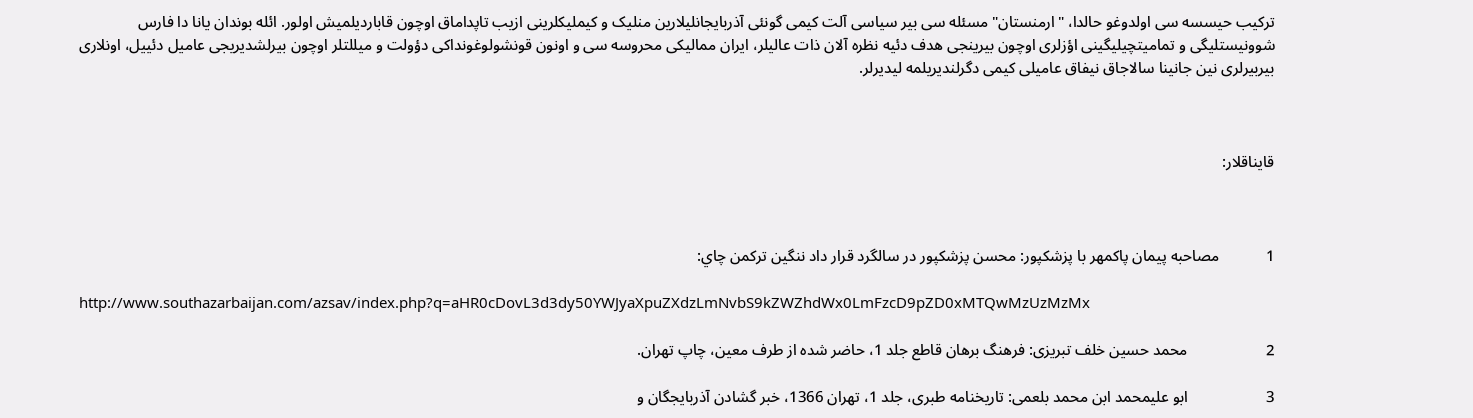ترکیب حیسسه سی اولدوغو حالدا، "ارمنستان" مسئله سی بیر سیاسی آلت کیمی گونئی آذربایجانلیلارین منلیک و کیملیکلرینی ازیب تاپداماق اوچون قاباردیلمیش اولور. ائله بوندان یانا دا فارس شوونیستلیگی و تمامیتچیلیگینی اؤزلری اوچون بیرینجی هدف دئیه نظره آلان ذات عالیلر، ایران ممالیکی محروسه سی و اونون قونشولوغونداکی دؤولت و میللتلر اوچون بیرلشدیریجی عامیل دئییل، اونلاری بیربیرلری نین جانینا سالاجاق نیفاق عامیلی کیمی دگرلندیریلمه لیدیرلر.



قایناقلار:



1            مصاحبه پیمان پاکمهر با پزشکپور: محسن پزشكپور در سالگرد قرار داد ننگين تركمن چاي:

http://www.southazarbaijan.com/azsav/index.php?q=aHR0cDovL3d3dy50YWJyaXpuZXdzLmNvbS9kZWZhdWx0LmFzcD9pZD0xMTQwMzUzMzMx

2                    محمد حسین خلف تبریزی: فرهنگ برهان قاطع جلد 1، حاضر شده از طرف معین، چاپ تهران.

3                    ابو علیمحمد ابن محمد بلعمی: تاریخنامه طبری، جلد 1، تهران 1366، خبر گشادن آذربایجگان و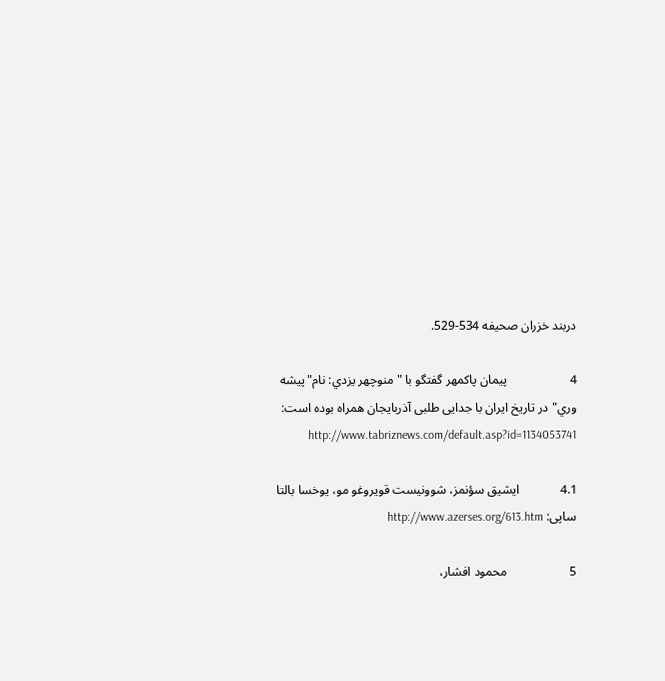دربند خزران صحیفه 534-529.

4                    پیمان پاکمهر گفتگو با "منوچهر يزدي: نام"پيشه وري"در تاريخ ايران با جدایی طلبی آذربایجان همراه بوده است:  http://www.tabriznews.com/default.asp?id=1134053741

4.1             ایشیق سؤنمز، شوونیست قویروغو مو، یوخسا بالتا ساپی: http://www.azerses.org/613.htm

5                    محمود افشار،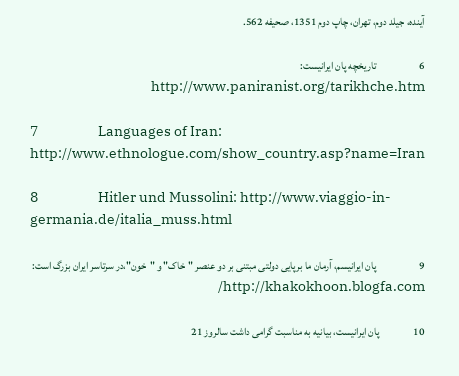آینده، جیلد دوم، تهران، چاپ دوم 1351، صحیفه 562.

6                    تاریخچه پان ایرانیست: http://www.paniranist.org/tarikhche.htm

7                    Languages of Iran: http://www.ethnologue.com/show_country.asp?name=Iran

8                    Hitler und Mussolini: http://www.viaggio-in-germania.de/italia_muss.html

9                    پان ایرانیسم، آرمان ما برپایی دولتی مبتنی بر دو عنصر "خاک" و "خون"،در سرتاسر ایران بزرگ است: http://khakokhoon.blogfa.com/

10                پان ایرانیست، بيانيه به مناسبت گرامی داشت سالروز 21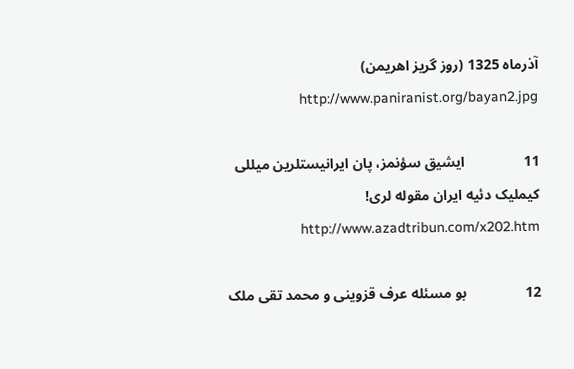آذرماه 1325 (روز گريز اهريمن)   http://www.paniranist.org/bayan2.jpg

11                ایشیق سؤنمز، پان ایرانیستلرین میللی کیملیک دئیه ایران مقوله لری! http://www.azadtribun.com/x202.htm

12                بو مسئله عرف قزوینی و محمد تقی ملک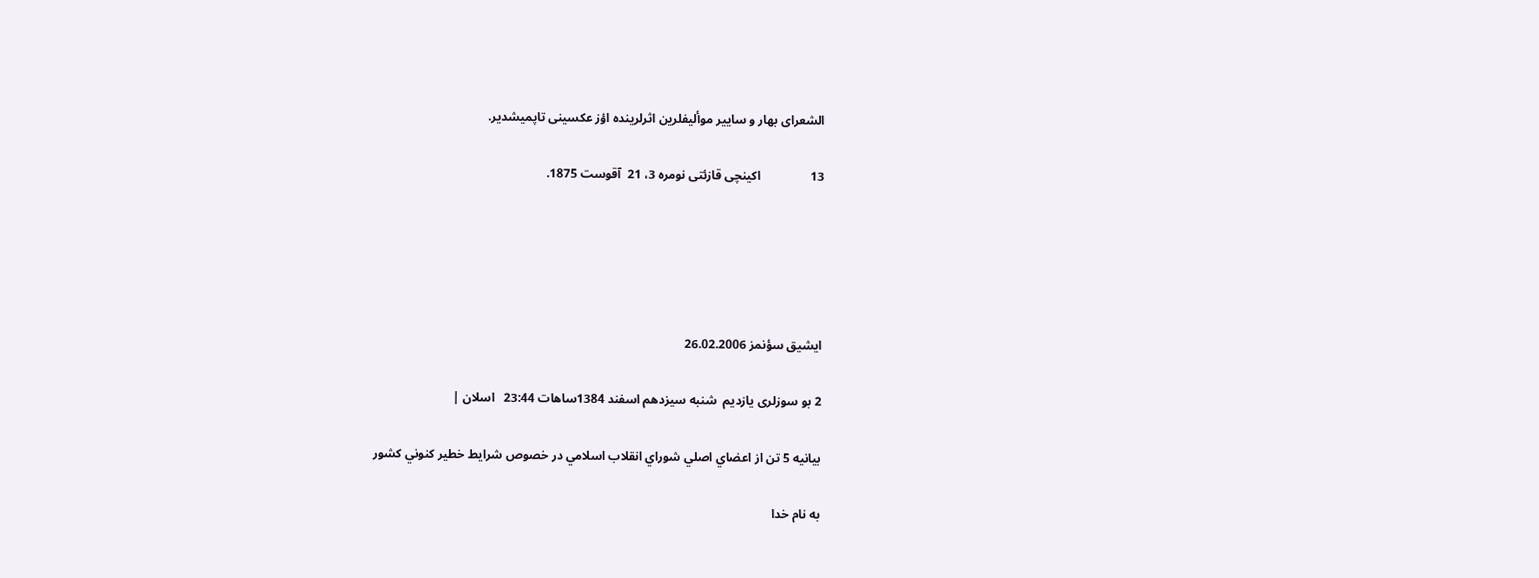الشعرای بهار و ساییر موألیفلرین اثرلرینده اؤز عکسینی تاپمیشدیر.

13                اکینچی قازئتی نومره 3، 21  آقوست 1875.





ایشیق سؤنمز 26.02.2006

2 بو سوزلری یازدیم  شنبه سیزدهم اسفند 1384ساهات 23:44   اسلان |

بيانيه 5 تن از اعضاي اصلي شوراي انقلاب اسلامي در خصوص شرايط خطير كنوني كشور

به نام خدا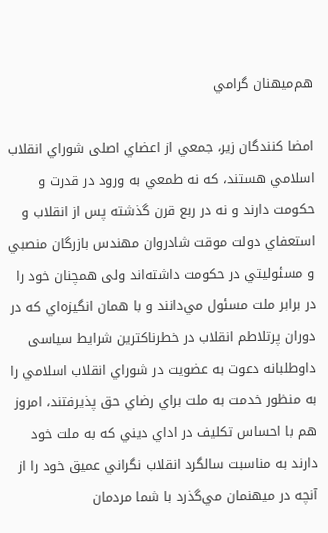هم‌ميهنان گرامي

امضا كنندگان زير، جمعي از اعضاي اصلی شوراي انقلاب اسلامي هستند، كه نه طمعي به ورود در قدرت و حكومت دارند و نه در ربع قرن گذشته پس از انقلاب و استعفاي دولت موقت شادروان مهندس بازرگان منصبي و مسئوليتي در حكومت داشته‌اند ولی همچنان خود را در برابر ملت مسئول مي‌دانند و با همان انگيزه‌اي كه در دوران پرتلاطم انقلاب در خطرناکترین شرایط سیاسی داوطلبانه دعوت به عضويت در شوراي انقلاب اسلامي را به منظور خدمت به ملت براي رضاي حق پذيرفتند، امروز هم با احساس تكليف در اداي ديني كه به ملت خود دارند به مناسبت سالگرد انقلاب نگراني عميق خود را از آنچه در ميهنمان مي‌گذرد با شما مردمان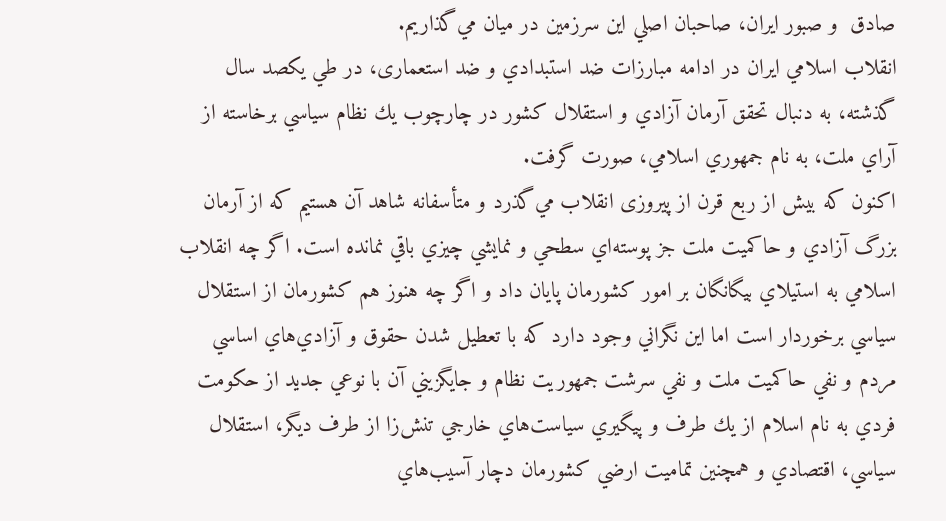صادق  و صبور ايران، صاحبان اصلي اين سرزمين در ميان مي‌گذاريم.
انقلاب اسلامي ايران در ادامه مبارزات ضد استبدادي و ضد استعماری، در طي يكصد سال گذشته، به دنبال تحقق آرمان آزادي و استقلال كشور در چارچوب يك نظام سياسي برخاسته از آراي ملت، به نام جمهوري اسلامي، صورت گرفت.
اكنون كه بيش از ربع قرن از پیروزی انقلاب مي‌گذرد و متأسفانه شاهد آن هستيم كه از آرمان بزرگ آزادي و حاكميت ملت جز پوسته‌اي سطحي و نمايشي چيزي باقي نمانده است. اگر چه انقلاب اسلامي به استيلاي بيگانگان بر امور كشورمان پايان داد و اگر چه هنوز هم كشورمان از استقلال سياسي برخوردار است اما اين نگراني وجود دارد كه با تعطيل شدن حقوق و آزادي‌هاي اساسي مردم و نفي حاكميت ملت و نفي سرشت جمهوريت نظام و جايگزيني آن با نوعي جديد از حكومت فردي به نام اسلام از يك طرف و پيگيري سياست‌هاي خارجي تنش‌زا از طرف ديگر، استقلال سياسي، اقتصادي و همچنين تماميت ارضي كشورمان دچار آسيب‌هاي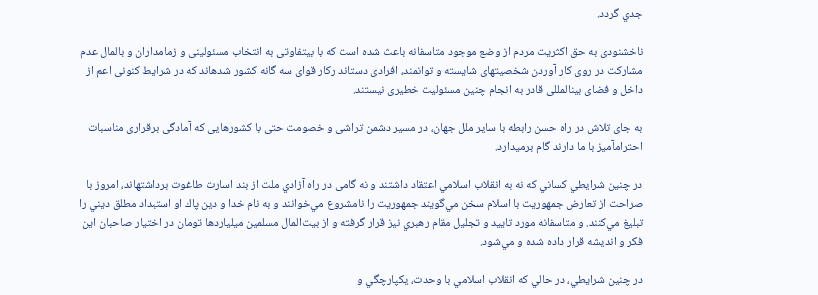جدي گردد.

ناخشنودی به حق اکثریت مردم از وضع موجود متاسفانه باعث شده است که با بیتفاوتی به انتخاب مسئولینی و زمامداران و بالمال عدم مشارکت در روی کار آوردن شخصیتهای شایسته و توانمند، افرادی دستاند رکار قوای سه گانه کشور شدهاند که در شرایط کنونی اعم از داخل و فضای بینالمللی قادر به انجام چنین مسئولیت خطیری نیستند.

به جای تلاش در راه حسن رابطه با سایر ملل جهان، در مسیر دشمن تراشی و خصومت حتی با کشورهایی که آمادگی برقراری مناسبات احترامآمیز با ما دارند گام برمیدارد.

در چنين شرايطي كساني كه نه به انقلاب اسلامي اعتقاد داشتند و نه گامی در راه آزادي ملت از بند اسارت طاغوت برداشتهاند، امروز با صراحت از تعارض جمهوريت با اسلام سخن مي‌گويند جمهوريت را نامشروع مي‌خوانند و به نام خدا و دين پاك او استبداد مطلق ديني را تبليغ مي‌كنند. و متاسفانه مورد تاييد و تجلیل مقام رهبري نيز قرار گرفته و از بيت‌المال مسلمين ميلياردها تومان در اختيار صاحبان اين فكر و انديشه قرار داده شده و مي‌شود.

در چنين شرايطي، در حالي كه انقلاب اسلامي با وحدت، يكپارچگي و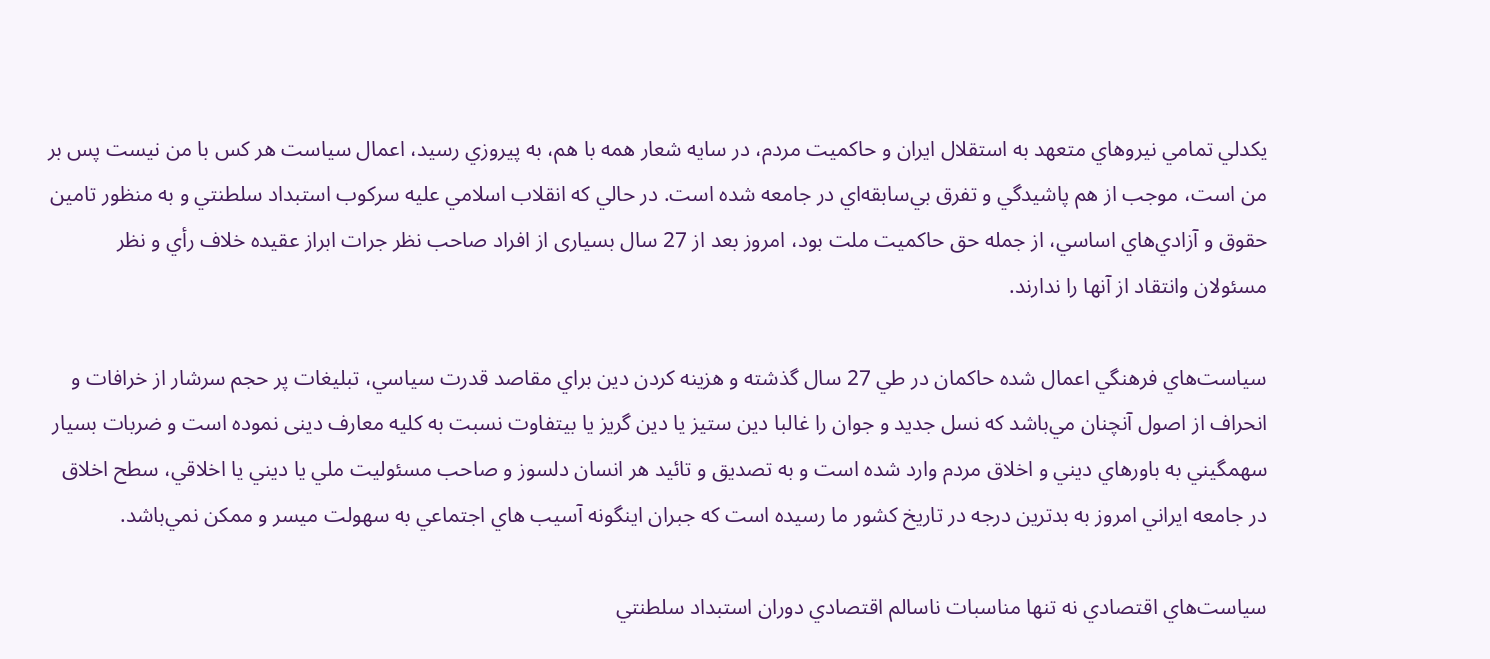يكدلي تمامي نيروهاي متعهد به استقلال ايران و حاكميت مردم، در سايه شعار همه با هم، به پيروزي رسيد، اعمال سياست هر كس با من نيست پس بر من است، موجب از هم پاشيدگي و تفرق بي‌سابقه‌اي در جامعه شده است. در حالي كه انقلاب اسلامي عليه سركوب استبداد سلطنتي و به منظور تامين حقوق و آزادي‌هاي اساسي، از جمله حق حاكميت ملت بود، امروز بعد از 27 سال بسیاری از افراد صاحب نظر جرات ابراز عقیده خلاف رأي و نظر مسئولان وانتقاد از آنها را ندارند.

سياست‌هاي فرهنگي اعمال شده حاكمان در طي 27 سال گذشته و هزينه كردن دين براي مقاصد قدرت سياسي، تبلیغات پر حجم سرشار از خرافات و انحراف از اصول آنچنان مي‌باشد كه نسل جديد و جوان را غالبا دين ستيز يا دين گريز یا بیتفاوت نسبت به کلیه معارف دینی نموده است و ضربات بسيار سهمگيني به باورهاي ديني و اخلاق مردم وارد شده است و به تصديق و تائيد هر انسان دلسوز و صاحب مسئوليت ملي يا ديني يا اخلاقي،‌ سطح اخلاق در جامعه ايراني امروز به بدترين درجه در تاريخ كشور ما رسيده است كه جبران اينگونه آسيب هاي اجتماعي به سهولت ميسر و ممكن نمي‌باشد.

سياست‌هاي اقتصادي نه تنها مناسبات ناسالم اقتصادي دوران استبداد سلطنتي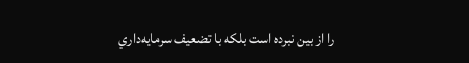را از بين نبرده است بلكه با تضعيف سرمايه‌داري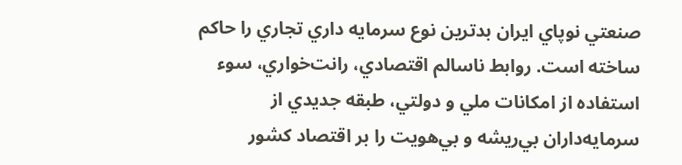صنعتي نوپاي ايران بدترين نوع سرمايه‌‌ داري تجاري را حاكم ساخته است. روابط ناسالم اقتصادي، رانت‌خواري، سوء استفاده از امكانات ملي و دولتي، طبقه جديدي از سرمايه‌داران بي‌ريشه و بي‌هويت را بر اقتصاد كشور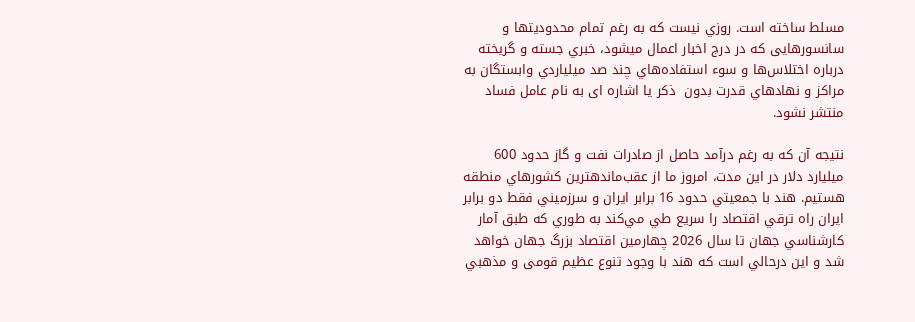مسلط ساخته است. روزي نيست كه به رغم تمام محدودیتها و سانسورهایی که در درج اخبار اعمال میشود، خبري جسته و گريخته درباره اختلاس‌ها و سوء استفاده‌هاي چند صد ميلياردي وابستگان به مراكز و نهادهاي قدرت بدون  ذکر یا اشاره ای به نام عامل فساد منتشر نشود.

نتيجه آن كه به رغم درآمد حاصل از صادرات نفت و گاز حدود 600 ميليارد دلار در اين مدت، امروز ما از عقب‌ماندهترين كشورهاي منطقه هستيم. هند با جمعيتي حدود 16 برابر ايران و سرزميني فقط دو برابر ايران راه ترقي اقتصاد را سريع طي مي‌كند به طوري كه طبق آمار كارشناسي جهان تا سال 2026 چهارمين اقتصاد بزرگ جهان خواهد شد و اين درحالي است كه هند با وجود تنوع عظيم قومی و مذهبي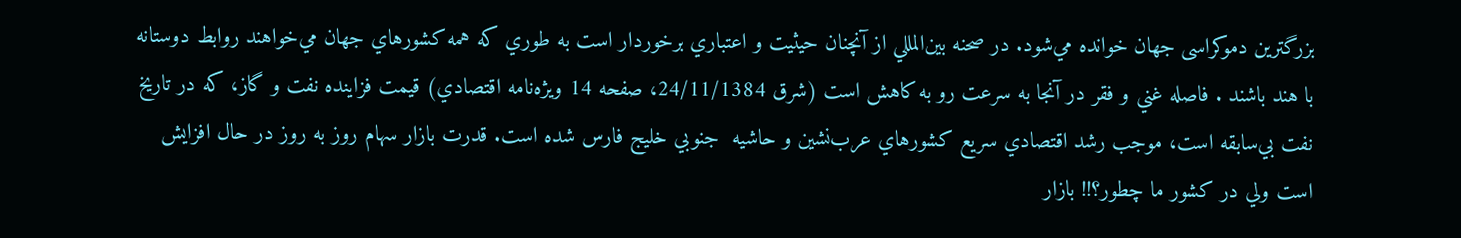بزرگترين دموكراسی جهان خوانده مي‌شود. در صحنه بين‌المللي از آنچنان حيثيت و اعتباري برخوردار است به طوري كه همه كشورهاي جهان مي‌خواهند روابط دوستانه با هند باشند . فاصله غني و فقر در آنجا به سرعت رو به كاهش است (شرق 24/11/1384، صفحه 14 ويژه‌نامه اقتصادي) قيمت فزاينده نفت و گاز، كه در تاريخ نفت بي‌سابقه است، موجب رشد اقتصادي سریع كشورهاي عرب‌نشين و حاشيه  جنوبي خليج فارس شده است. قدرت بازار سهام روز به روز در حال افزايش است ولي در كشور ما چطور؟!! بازار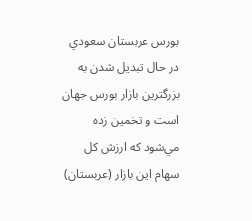بورس عربستان سعودي در حال تبديل شدن به بزرگترين بازار بورس جهان است و تخمين زده مي‌شود كه ارزش كل سهام اين بازار (عربستان)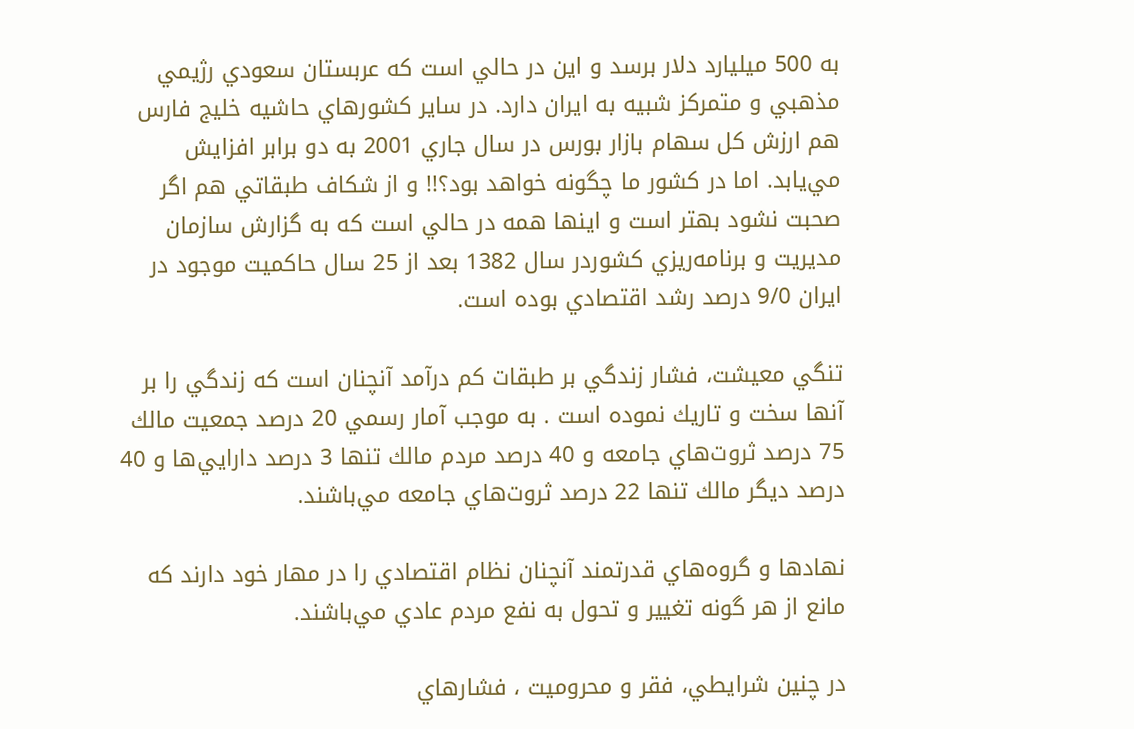به 500 ميليارد دلار برسد و اين در حالي است كه عربستان سعودي رژيمي مذهبي و متمركز شبيه به ايران دارد. در ساير كشورهاي حاشيه خليج فارس هم ارزش كل سهام بازار بورس در سال جاري 2001 به دو برابر افزايش مي‌يابد. اما در كشور ما چگونه خواهد بود؟!! و از شكاف طبقاتي هم اگر صحبت نشود بهتر است و اينها همه در حالي است كه به گزارش سازمان مديريت و برنامه‌ريزي كشوردر سال 1382 بعد از 25 سال حاكميت موجود در ايران 9/0 درصد رشد اقتصادي بوده است.

تنگي معيشت، فشار زندگي بر طبقات كم درآمد آنچنان است كه زندگي را بر آنها سخت و تاريك نموده است . به موجب آمار رسمي 20 درصد جمعيت مالك 75 درصد ثروت‌هاي جامعه و 40 درصد مردم مالك تنها 3 درصد دارايي‌ها و 40 درصد ديگر مالك تنها 22 درصد ثروت‌هاي جامعه مي‌باشند.

نهادها و گروه‌هاي قدرتمند آنچنان نظام اقتصادي را در مهار خود دارند كه مانع از هر گونه تغيير و تحول به نفع مردم عادي مي‌باشند.

در چنين شرايطي، فقر و محروميت ، فشارهاي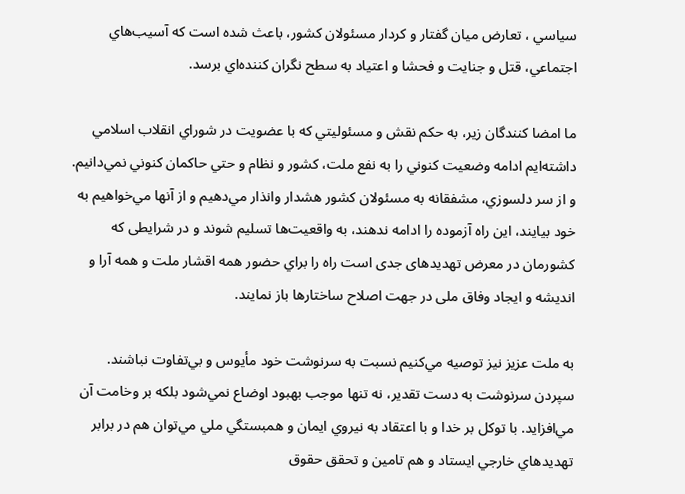سياسي ، تعارض ميان گفتار و كردار مسئولان كشور، باعث شده است كه آسيب‌هاي اجتماعي، قتل و جنايت و فحشا و اعتياد به سطح نگران كننده‌اي برسد.

ما امضا كنندگان زير، به حكم نقش و مسئوليتي كه با عضويت در شوراي انقلاب اسلامي داشته‌ايم ادامه وضعيت كنوني را به نفع ملت، كشور و نظام و حتي حاكمان كنوني نمي‌دانيم. و از سر دلسوزي، مشفقانه به مسئولان كشور هشدار وانذار مي‌دهيم و از آنها مي‌خواهيم به خود بيايند، اين راه آزموده را ادامه ندهند، به واقعيت‌ها تسليم شوند و در شرایطی که کشورمان در معرض تهدیدهای جدی است راه را براي حضور همه اقشار ملت و همه آرا و اندیشه و ایجاد وفاق ملی در جهت اصلاح ساختارها باز نمايند.

به ملت عزيز نيز توصيه مي‌كنيم نسبت به سرنوشت خود مأيوس و بي‌تفاوت نباشند. سپردن سرنوشت به دست تقدير، نه تنها موجب بهبود اوضاع نمي‌شود بلكه بر وخامت آن مي‌افزايد. با توكل بر خدا و با اعتقاد به نيروي ايمان و همبستگي ملي مي‌توان هم در برابر تهديدهاي خارجي ايستاد و هم تامين و تحقق حقوق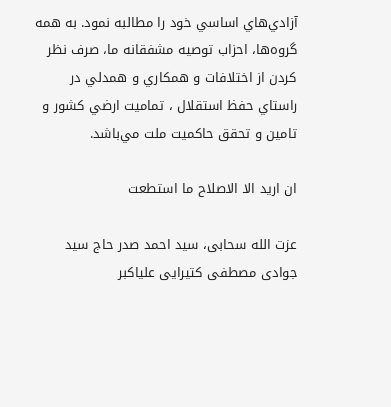آزادي‌هاي اساسي خود را مطالبه نمود. به همه گروه‌ها، احزاب توصيه مشفقانه ما، صرف نظر كردن از اختلافات و همكاري و همدلي در راستاي حفظ استقلال ، تماميت ارضي كشور و تامين و تحقق حاكميت ملت مي‌باشد.

ان اريد الا الاصلاح ما استطعت

عزت الله سحابی، سید احمد صدر حاج سید جوادی مصطفی کتیرایی علیاکبر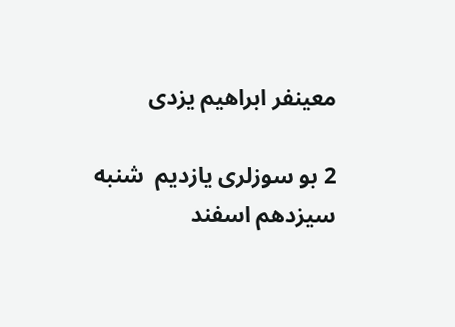معینفر ابراهیم یزدی

2 بو سوزلری یازدیم  شنبه سیزدهم اسفند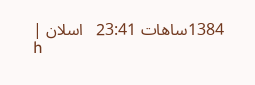1384ساهات 23:41   اسلان |
h